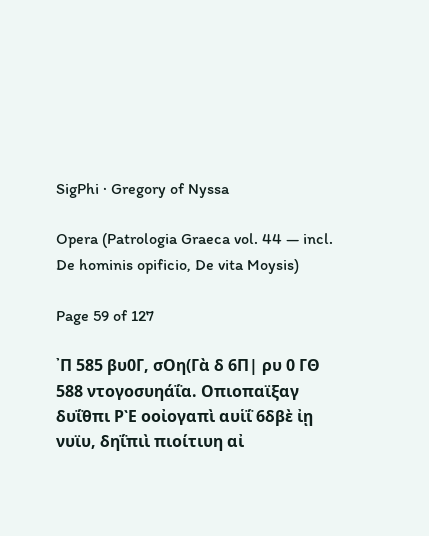SigPhi · Gregory of Nyssa

Opera (Patrologia Graeca vol. 44 — incl. De hominis opificio, De vita Moysis)

Page 59 of 127

᾿Π 585 βυ0Γ, σΟη(Γὰ δ 6Π| ρυ 0 ΓΘ 588 ντογοσυηάΐα. Οπιοπαϊξαγ δυΐθπι ΡῈ οοἰογαπὶ αυἱΐ 6δβὲ ἰῃ νυϊυ, δηΐπιὶ πιοίτιυη αἰ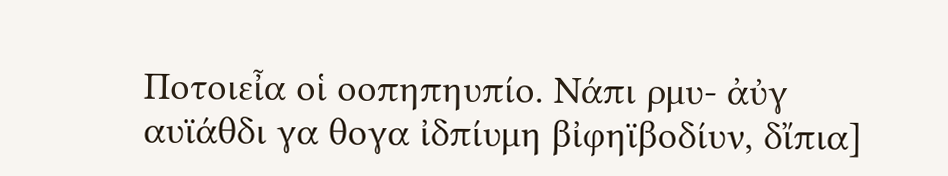Ποτοιεἶα οἱ οοπηπηυπίο. Νάπι ρμυ- ἀὐγ αυϊάθδι γα θογα ἰδπίυμη βἰφηϊβοδίυν, δἴπια]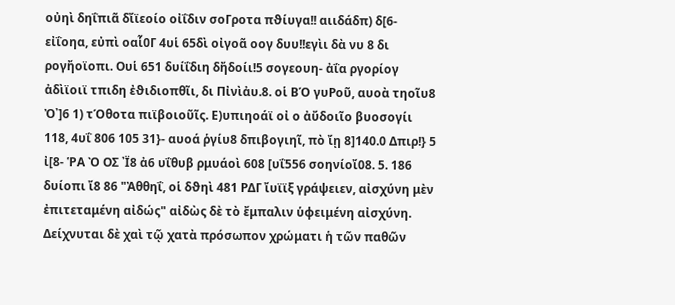οὐηὶ δηΐπιᾶ δἴϊεοίο οἰΐδιν σοΓροτα πϑίυγα!! αιιδάδπ) δ[6- εἰΐοηα, εὐπὶ οαἷ0Γ 4υἱ 65δὶ οἰγοᾶ οογ δυυ!!εγὶι δὰ νυ 8 δι ρογἤοϊοπι. Ουἱ 651 δυίΐδιη δἤδοίι!5 σογεουη- ἀΐα ργορίογ ἀδὶϊοιϊ τπιδη ἐϑιδιοπθῖι, δι Πἰνὶἀυ.8. οἱ ΒΌ γυΡοῦ, αυοὰ τηοῖυ8 Ὀ᾽]6 1) τΌθοτα πιϊβοιοῦῖς. Ε)υπιηοάϊ οἰ ο ἀὔδοιῖο βυοσογίι 118, 4υΐ 806 105 31}- αυοά ῥγίυ8 δπιβογιηῖ, πὸ ἴῃ 8]140.0 Δπιρ!} 5 ἰ[8- ῬΑ Ὸ ΟΣ ᾿Ϊ8 ἀ6 υΐθυβ ρμυάοὶ 608 [υΐ556 σοηνίοἴ08. 5. 186 δυίοπι ἴ8 86 "Ἀθθηΐ, οἱ δϑηὶ 481 ΡΔΓ ἴυϊϊξ γράψειεν, αἰσχύνη μὲν ἐπιτεταμένη αἰδώς" αἰδὼς δὲ τὸ ἔμπαλιν ὑφειμένη αἰσχύνη. Δείχνυται δὲ χαὶ τῷ χατὰ πρόσωπον χρώματι ἡ τῶν παθῶν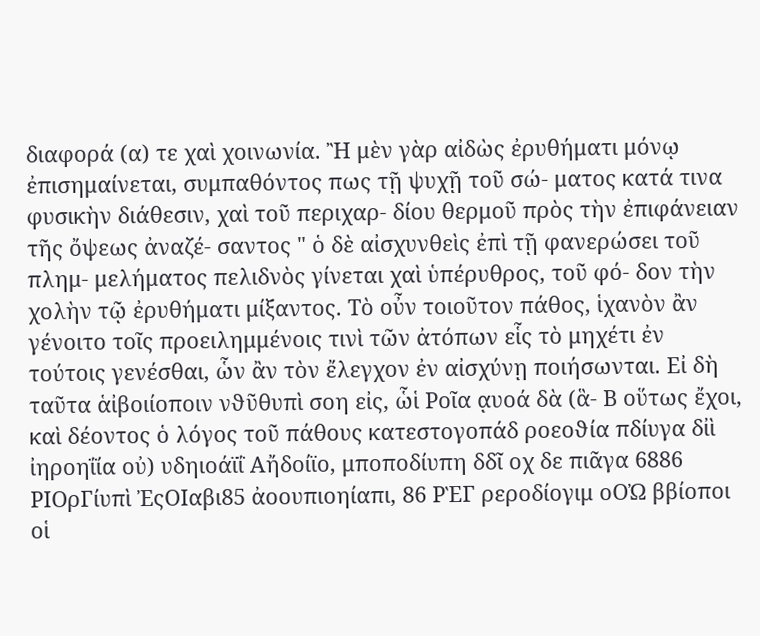διαφορά (α) τε χαὶ χοινωνία. Ἢ μὲν γὰρ αἰδὼς ἐρυθήματι μόνῳ ἐπισημαίνεται, συμπαθόντος πως τῇ ψυχῇ τοῦ σώ- ματος κατά τινα φυσικὴν διάθεσιν, χαὶ τοῦ περιχαρ- δίου θερμοῦ πρὸς τὴν ἐπιφάνειαν τῆς ὄψεως ἀναζέ- σαντος " ὁ δὲ αἰσχυνθεὶς ἐπὶ τῇ φανερώσει τοῦ πλημ- μελήματος πελιδνὸς γίνεται χαὶ ὑπέρυθρος, τοῦ φό- δον τὴν χολὴν τῷ ἐρυθήματι μίξαντος. Τὸ οὖν τοιοῦτον πάθος, ἱχανὸν ἂν γένοιτο τοῖς προειλημμένοις τινὶ τῶν ἀτόπων εἷς τὸ μηχέτι ἐν τούτοις γενέσθαι, ὧν ἂν τὸν ἔλεγχον ἐν αἰσχύνῃ ποιήσωνται. Εἰ δὴ ταῦτα ἁἰβοιίοποιν νϑῦθυπὶ σοη εἰς, ὧἱ Ροῖα ᾳυοά δὰ (ἃ- Β οὕτως ἔχοι, καὶ δέοντος ὁ λόγος τοῦ πάθους κατεστογοπάδ ροεοϑία πδίυγα δἰὶ ἰηροηΐία οὐ) υδηιοάϊΐ Αἤδοίϊο, μποποδίυπη δδῖ οχ δε πιᾶγα 6886 ΡΙΟρΓίυπὶ ἘςΟΙαβι85 ἀοουπιοηίαπι, 86 ΡῈΓ ρεροδίογιμ οΟὨ ββίοποι οἱ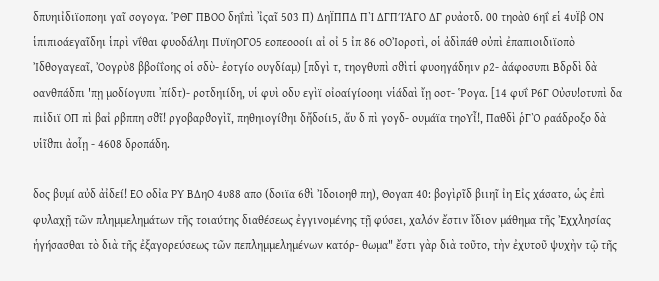δπυηιἰδιϊοποηι γαῖ σογογα. ῬΘΓ ΠΒΟΟ δηΐπὶ ᾿ἰςαῖ 503 Π) ΔηΪΠΠΔ ΠῚ ΔΓΠΊΆΓΟ ΔΓ ρυἀοτδ. 00 τηοὰ0 6ηΐ εἱ 4υΪβ ΟΝ ἱπιπιοάεγαῖδηι ἱπρὶ νΐθαι φυοδάληι ΠυϊηΟΓΟ5 εοπεοοοίι αἰ οἰ 5 ἰπ 86 οΟἸοροτὶ, οἱ ἀδὶπάθ οὐπὶ ἐπαπιοιδιϊοπὸ Ἰδθογαγεαῖ, Ὀογρὺ8 ββοίΐοης οἱ σδὺ- ἐοτγίο ουγδίαμ) [πδγὶ τ, τηογθυπὶ σϑὶτἱ φυοηγάδηιν ρ2- ἀάφοσυπι Βδρδὶ δὰ οανθπάδπι 'πῃ μοδίογυπι ᾿πίδτ)- ροτδηιίδη, υἱ φυὶ οδυ εγὶϊ οἰοαίγίοοηι νἱάδαὶ ἴῃ οοτ- Ῥογα. [14 φυΐ Ρ6Γ Οὐσυ!οτυπὶ δα πιἰδιϊ ΟΠ πὶ βαἰ ρβππη σϑῖ! ργοβαρϑογὶῖ, πηθηιογίϑηι δἤδοίι5, ἄυ δ πὶ γογδ- ουμάϊα τηοΥἶ!, Παθδὶ ῥΓῸ ραάδροξο δὰ υἱῖϑπι ἀοἷῃ - 4608 δροπάδη.

δος βυμί αὐδ ἀἰδεί! ΕΟ οδἰα ΡΥ ΒΔηΟ 4υ88 απο (δοιϊα 6ϑὶ Ἰδοιοηθ πη), Θογαπ 40: βογὶρῖδ βιιηῖ ἰη Εἰς χάσατο, ὡς ἐπὶ φυλαχῇ τῶν πλημμελημάτων τῆς τοιαύτης διαθέσεως ἐγγινομένης τῇ φύσει, χαλόν ἔστιν ἴδιον μάθημα τῆς Ἐχχλησίας ἡγήσασθαι τὸ διὰ τῆς ἐξαγορεύσεως τῶν πεπλημμελημένων κατόρ- θωμα" ἔστι γὰρ διὰ τοῦτο, τὴν ἐχυτοῦ ψυχὴν τῷ τῆς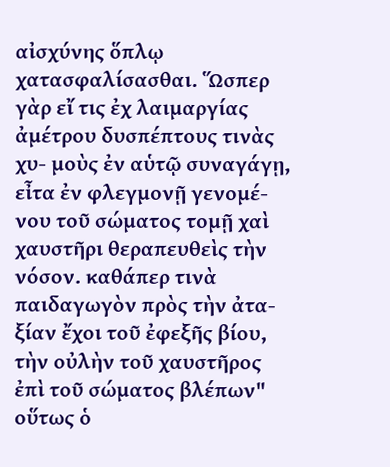αἰσχύνης ὅπλῳ χατασφαλίσασθαι. Ὥσπερ γὰρ εἴ τις ἐχ λαιμαργίας ἀμέτρου δυσπέπτους τινὰς χυ- μοὺς ἐν αὑτῷ συναγάγῃ, εἶτα ἐν φλεγμονῇ γενομέ- νου τοῦ σώματος τομῇ χαὶ χαυστῆρι θεραπευθεὶς τὴν νόσον. καθάπερ τινὰ παιδαγωγὸν πρὸς τὴν ἀτα- ξίαν ἔχοι τοῦ ἐφεξῆς βίου, τὴν οὐλὴν τοῦ χαυστῆρος ἐπὶ τοῦ σώματος βλέπων" οὕτως ὁ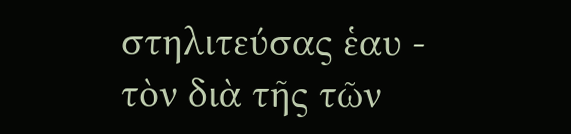στηλιτεύσας ἑαυ - τὸν διὰ τῆς τῶν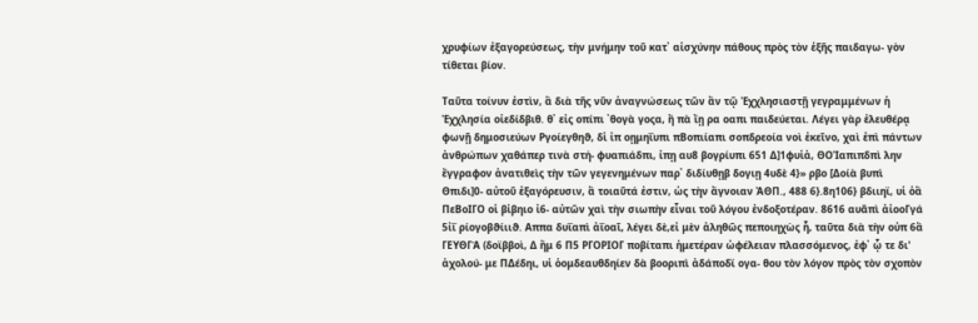χρυφίων ἐξαγορεύσεως, τὴν μνήμην τοῦ κατ᾽ αἰσχύνην πάθους πρὸς τὸν ἑξῆς παιδαγω- γὸν τίθεται βίον.

Ταῦτα τοίνυν ἐστὶν, ἃ διὰ τῆς νῦν ἀναγνώσεως τῶν ἂν τῷ Ἐχχλησιαστῇ γεγραμμένων ἡ Ἐχχλησία οἰεδίδβιθ. θ᾽ εἰς οπίπι ᾿θογὰ γοςα, ἢ πὰ ἴῃ ρα οαπι παιδεύεται. Λέγει γὰρ ἐλευθέρᾳ φωνῇ δημοσιεύων Ργοίεγθηϑ, δἱ ἰπ οῃμηΐυπι πΒοπιίαπι σοπδρεοία νοὶ ἐκεῖνο, χαὶ ἐπὶ πάντων ἀνθρώπων χαθάπερ τινὰ στή- φυαπιάδπι, ἰπῃ αυ8 βογρίυπι 651 Δ]1φυἱἀ, ΘΟἸαπιπδπὶ λην ἔγγραφον ἀνατιθεὶς τὴν τῶν γεγενημένων παρ᾽ διδίυθῃβ δογιῃ 4υδὲ 4}» ρβο [Δοίὰ βυπὶ Θπιδι]0- αὐτοῦ ἐξαγόρευσιν, ἃ τοιαῦτά ἐστιν, ὡς τὴν ἄγνοιαν ἈΘΠ., 488 6}.8η106} βδιιηϊ, υἱ ὁἃ ΠεΒοΙΓΟ οἱ βἰβηιο ἰ6- αὐτῶν χαὶ τὴν σιωπὴν εἶναι τοῦ λόγου ἐνδοξοτέραν. 8616 αυᾶπὶ ἀἰοοΓγά 5ἰΐ ρίογοβϑίιιϑ. Αππα δυΐαπὶ ἀΐοαῖ, λέγει δὲ,εἰ μὲν ἀληθῶς πεποιηχὼς ἧ, ταῦτα διὰ τὴν οὐπ 6ἃ ΓΕΥΘΓΆ (δοϊββοὶ, Δ ἤμ 6 Π5 ΡΓΟΡΙΟΓ ποβίταπι ἡμετέραν ὠφέλειαν πλασσόμενος, ἐφ᾽ ᾧ τε δι' ἀχολού- με ΠΔέδηι, υἱ ὁομδεαυθδηίεν δὰ βοοριπὶ ἀδάποδϊ ογα- θου τὸν λόγον πρὸς τὸν σχοπὸν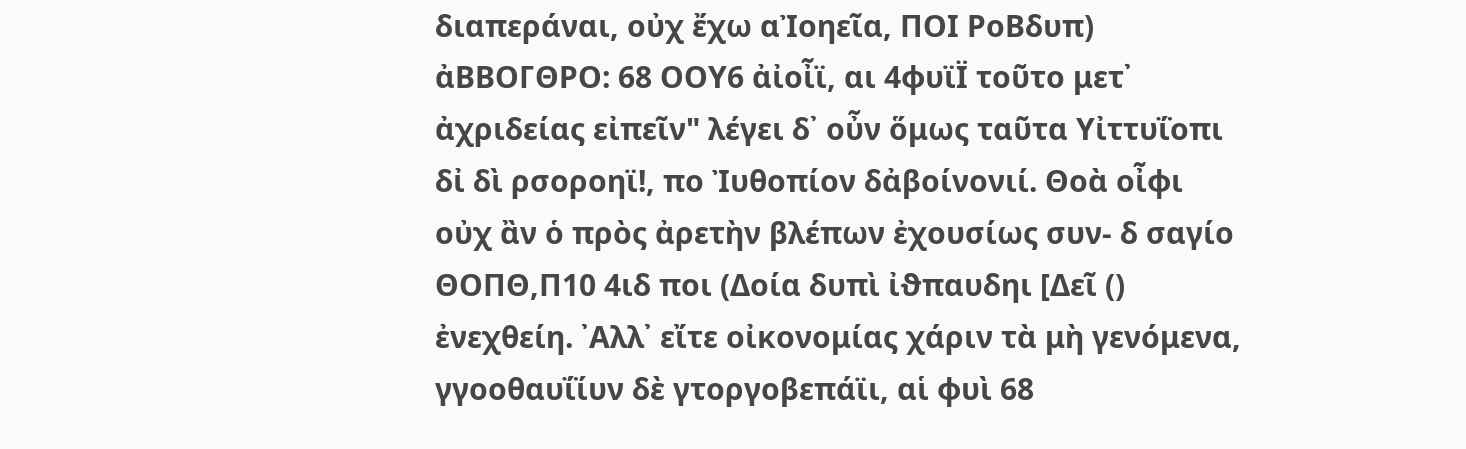διαπεράναι, οὐχ ἔχω αἸοηεῖα, ΠΟΙ ΡοΒδυπ) ἀΒΒΟΓΘΡΟ: 68 ΟΟΥ6 ἀἰοἶϊ, αι 4φυϊΪ τοῦτο μετ᾽ ἀχριδείας εἰπεῖν" λέγει δ᾽ οὖν ὅμως ταῦτα Υἰττυΐοπι δἰ δὶ ρσοροηϊ!, πο Ἰυθοπίον δἀβοίνονιί. Θοὰ οἶφι οὐχ ἂν ὁ πρὸς ἀρετὴν βλέπων ἐχουσίως συν- δ σαγίο ΘΟΠΘ,Π10 4ιδ ποι (Δοία δυπὶ ἰϑπαυδηι [Δεῖ () ἐνεχθείη. ᾿Αλλ᾽ εἴτε οἰκονομίας χάριν τὰ μὴ γενόμενα, γγοοθαυΐίυν δὲ γτοργοβεπάϊι, αἱ φυὶ 68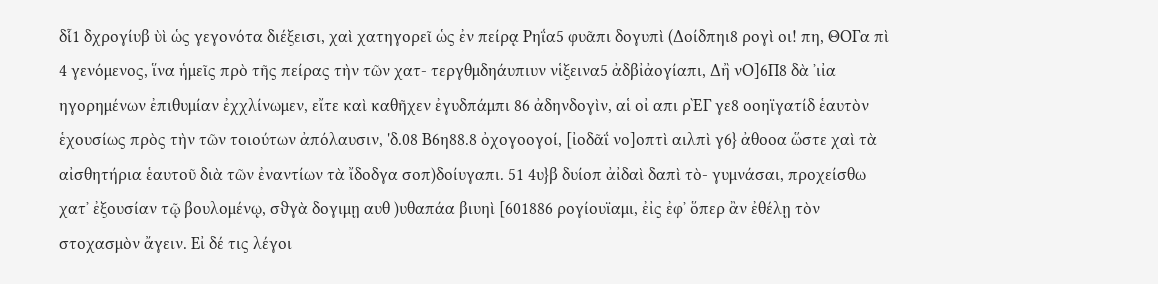δἷ1 δχρογίυβ ὺὶ ὡς γεγονότα διέξεισι, χαὶ χατηγορεῖ ὡς ἐν πείρᾳ Ρηΐα5 φυᾶπι δογυπὶ (Δοίδπηι8 ρογὶ οι! πη, ΘΟΓα πὶ 4 γενόμενος, ἵνα ἡμεῖς πρὸ τῆς πείρας τὴν τῶν χατ- τεργθμδηάυπιυν νἱξεινα5 ἀδβἰἀογίαπι, Δἢ νΟ]6Π8 δὰ ᾿ιἰα ηγορημένων ἐπιθυμίαν ἐχχλίνωμεν, εἴτε καὶ καθῆχεν ἐγυδπάμπι 86 ἀδηνδογὶν, αἱ οἰ απι ρῈΓ γε8 οοηϊγατίδ ἑαυτὸν ἑχουσίως πρὸς τὴν τῶν τοιούτων ἀπόλαυσιν, 'δ.08 Β6η88.8 ὀχογοογοί, [ἰοδᾶΐ νο]οπτὶ αιλπὶ γ6} ἀθοοα ὥστε χαὶ τὰ αἰσθητήρια ἑαυτοῦ διὰ τῶν ἐναντίων τὰ ἴδοδγα σοπ)δοίυγαπι. 51 4υ}β δυίοπ ἀἰδαὶ δαπὶ τὸ- γυμνάσαι, προχείσθω χατ᾽ ἐξουσίαν τῷ βουλομένῳ, σϑγὰ δογιμῃ αυθ )υθαπάα βιυηὶ [601886 ρογίουϊαμι, ἐἰς ἐφ᾽ ὅπερ ἂν ἐθέλῃ τὸν στοχασμὸν ἄγειν. Εἰ δέ τις λέγοι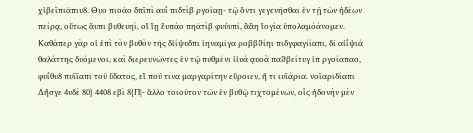χἰβεϊπιᾶπιυ8. Θυο πιοάο δπϊπὶ αυΐ πιδτὶβ ργοίαῃ- τῷ ὄντι γεγενῆσθαι ἐν τῇ τῶν ἡδέων πείρᾳ, οὕτως ἄυπι βυθευηὶ, οἵ ἴῃ ἔυπάο πηᾶτὶβ φυύυπί, ἂἃη ἴογία ὑπολαμόάνομεν. Καθάπερ γὰρ οἱ ἐπὶ τὸν βυθὸν τῆς δἰίψυδπι ἰηναμῖγα ροββϑίηι πιδγφαγίίαπι, δῖ αἰΐψιά θαλάττης δυόμενοι, καὶ διερευνῶντες ἐν τῷ πυθμένι ἰἰυά ᾳυοὰ παϑβείτυγ ἰπ ργοίαπαο, φυΐθυ8 πυϊϊαπι τοῦ ὕδατος, εἴ πού τινα μαργαρίτην εὕροιεν, ἢ τι ιυϊάρια. νοϊαριδίαπι Δἤσγε 4υδὲ 80} 4408 εβὶ 8{Π|- ἄλλο τοιοῦτον τῶν ἐν βυθῷ τιχτομένων, οἷς ἡδονὴν μὲν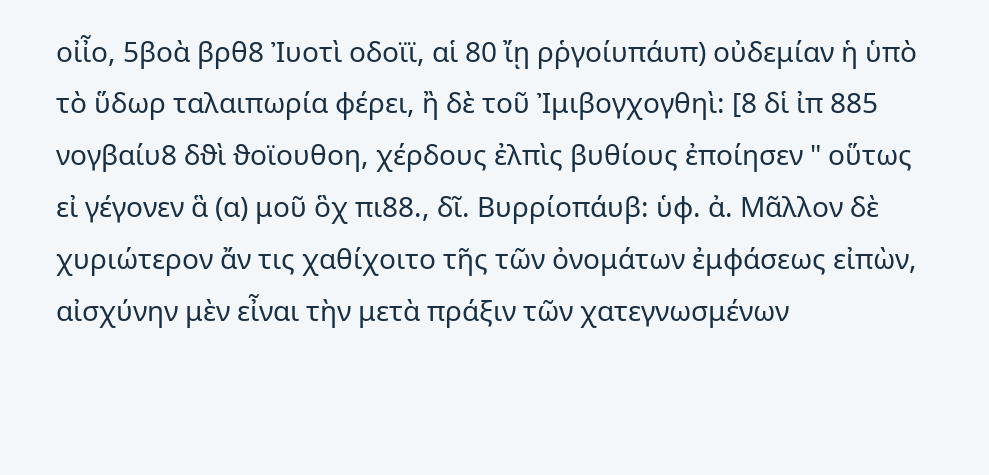οἰἶο, 5βοὰ βρθ8 Ἰυοτὶ οδοϊϊ, αἱ 80 ἴῃ ρῥγοίυπάυπ) οὐδεμίαν ἡ ὑπὸ τὸ ὕδωρ ταλαιπωρία φέρει, ἢ δὲ τοῦ Ἰμιβογχογθηὶ: [8 δἱ ἰπ 885 νογβαίυ8 δϑὶ ϑοϊουθοη, χέρδους ἐλπὶς βυθίους ἐποίησεν " οὕτως εἰ γέγονεν ἃ (α) μοῦ ὃχ πι88., δῖ. Βυρρίοπάυβ: ὑφ. ἀ. Μᾶλλον δὲ χυριώτερον ἄν τις χαθίχοιτο τῆς τῶν ὀνομάτων ἐμφάσεως εἰπὼν, αἰσχύνην μὲν εἶναι τὴν μετὰ πράξιν τῶν χατεγνωσμένων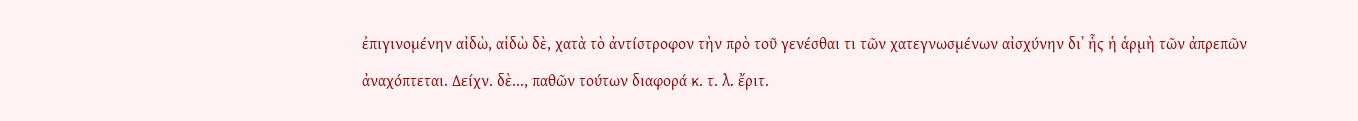ἐπιγινομένην αἰδὼ, αἰδὼ δὲ, χατὰ τὸ ἀντίστροφον τὴν πρὸ τοῦ γενέσθαι τι τῶν χατεγνωσμένων αἰσχύνην δι᾿ ἧς ἡ ἁρμὴ τῶν ἀπρεπῶν ἀναχόπτεται. Δείχν. δὲ..., παθῶν τούτων διαφορά κ. τ. λ. ἔριτ.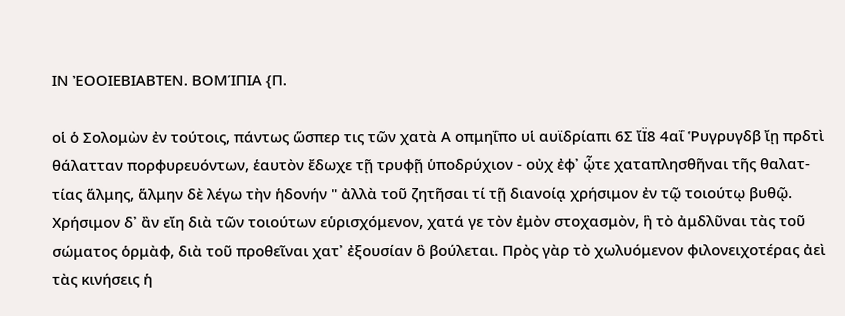ΙΝ ἘΟΟΙΕΒΙΑΒΤΕΝ. ΒΟΜΊΠΙΑ {Π.

οἱ ὁ Σολομὼν ἐν τούτοις, πάντως ὥσπερ τις τῶν χατὰ Α οπμηΐπο υἱ αυϊδρίαπι 6Σ ἴΪ8 4αΐ Ῥυγρυγδβ ἴῃ πρδτὶ θάλατταν πορφυρευόντων, ἑαυτὸν ἔδωχε τῇ τρυφῇ ὑποδρύχιον - οὐχ ἐφ᾽ ᾧτε χαταπλησθῆναι τῆς θαλατ- τίας ἅλμης, ἅλμην δὲ λέγω τὴν ἡδονήν " ἀλλὰ τοῦ ζητῆσαι τί τῇ διανοίᾳ χρήσιμον ἐν τῷ τοιούτῳ βυθῷ. Χρήσιμον δ᾽ ἂν εἴη διὰ τῶν τοιούτων εὑρισχόμενον, χατά γε τὸν ἐμὸν στοχασμὸν, ἣ τὸ ἀμδλῦναι τὰς τοῦ σώματος ὁρμὰφ, διὰ τοῦ προθεῖναι χατ᾽ ἐξουσίαν ὃ βούλεται. Πρὸς γὰρ τὸ χωλυόμενον φιλονειχοτέρας ἀεὶ τὰς κινήσεις ἡ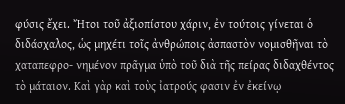φύσις ἔχει. Ἤτοι τοῦ ἀξιοπίστου χάριν, ἐν τούτοις γίνεται ὁ διδάσχαλος, ὡς μηχέτι τοῖς ἀνθρώποις ἀσπαστὸν νομισθῆναι τὸ χαταπεφρο- νημένον πρᾶγμα ὑπὸ τοῦ διὰ τῆς πείρας διδαχθέντος τὸ μάταιον. Καὶ γὰρ καὶ τοὺς ἰατρούς φασιν ἐν ἐκείνῳ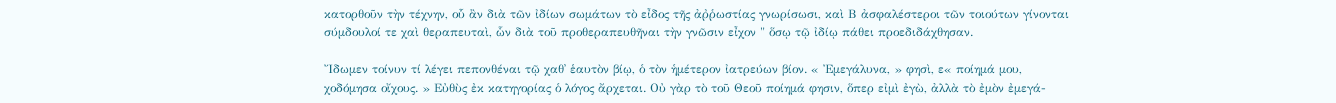κατορθοῦν τὴν τέχνην, οὗ ἂν διὰ τῶν ἰδίων σωμάτων τὸ εἶδος τῆς ἀῤῥωστίας γνωρίσωσι, καὶ Β ἀσφαλέστεροι τῶν τοιούτων γίνονται σύμδουλοί τε χαὶ θεραπευταὶ, ὧν διὰ τοῦ προθεραπευθῆναι τὴν γνῶσιν εἶχον " ὅσῳ τῷ ἰδίῳ πάθει προεδιδάχθησαν.

Ἴδωμεν τοίνυν τί λέγει πεπονθέναι τῷ χαθ᾽ ἑαυτὸν βίῳ, ὁ τὸν ἡμέτερον ἰατρεύων βίον. « Ἐμεγάλυνα, » φησὶ, ε« ποίημά μου, χοδόμησα οἴχους. » Εὐθὺς ἐκ κατηγορίας ὁ λόγος ἄρχεται. Οὐ γὰρ τὸ τοῦ Θεοῦ ποίημά φησιν, ὅπερ εἰμὶ ἐγὼ, ἀλλὰ τὸ ἐμὸν ἐμεγά-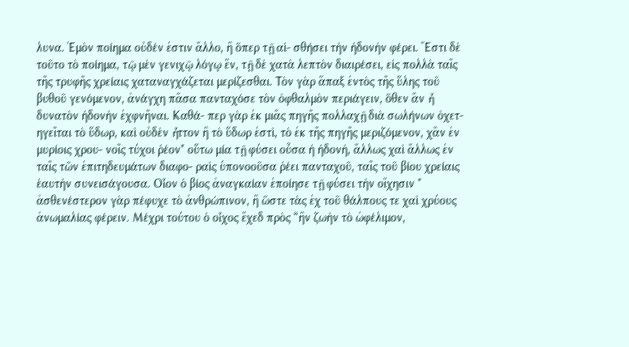λυνα. Ἐμὸν ποίημα οὐδέν ἐστιν ἄλλο, ἣ ὅπερ τῇ αἱ- σθήσει τὴν ἡδονὴν φέρει. Ἔστι δὲ τοῦτο τὸ ποίημα, τῷ μὲν γενιχῷ λόγῳ ἕν, τῇ δὲ χατὰ λεπτὸν διαιρέσει, εἰς πολλὰ ταῖς τῆς τρυφῆς χρείαις χαταναγχάζεται μερίζεσθαι. Τὸν γὰρ ἅπαξ ἐντὸς τῆς ὕλης τοῦ βυθοῦ γενόμενον, ἀνάγχη πᾶσα πανταχόσε τὸν ὀφθαλμὸν περιάγειν, ὅθεν ἂν ἧ δυνατὸν ἡδονὴν ἐχφνῆναι. Καθά- περ γὰρ ἐκ μιᾶς πηγῆς πολλαχῇ διὰ σωλήνων ὀχετ- ηγεῖται τὸ ὕδωρ, καὶ οὐδὲν ἧττον ἣ τὸ ὕδωρ ἐστὶ, τὸ ἐκ τῆς πηγῆς μεριζόμενον, χἂν ἐν μυρίοις χρου- νοῖς τύχοι ῥέον" οὕτω μία τῇ φύσει οὖσα ἡ ἡδονὴ, ἄλλως χαὶ ἄλλως ἐν ταῖς τῶν ἐπιτηδευμάτων διαφο- ραὶς ὑπονοοῦσα ῥέει πανταχοῦ, ταῖς τοῦ βίου χρείαις ἑαυτὴν συνεισάγουσα. Οἷον ὁ βίος ἀναγκαίαν ἐποίησε τῇ φύσει τὴν οἴχησιν " ἀσθενέστερον γὰρ πέφυχε τὸ ἀνθρώπινον, ἣ ὥστε τὰς ἐχ τοῦ θάλπους τε χαὶ χρύους ἀνωμαλίας φέρειν. Μέχρι τούτου ὁ οἶχος ἔχεδ πρὸς “ἣν ζωὴν τὸ ὠφέλιμον,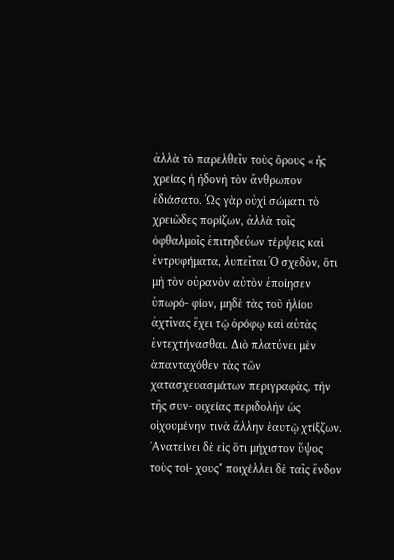ἀλλὰ τὸ παρελθεῖν τοὺς ὄρους «ἧς χρείας ἡ ἡδονὴ τὸν ἄνθρωπον ἐδιάσατο. Ὡς γὰρ οὐχὶ σώματι τὸ χρειῶδες πορίζων, ἀλλὰ τοῖς ὀφθαλμοῖς ἐπιτηδεύων τέρψεις καὶ ἐντρυφήματα, λυπεῖται Ὁ σχεδὸν, ὅτι μὴ τὸν οὐρανὸν αὐτὸν ἐποίησεν ὑπωρό- φίον, μηδὲ τὰς τοῦ ἡλίου ἀχτῖνας ἔχει τῷ ὀρόφῳ καὶ αὑτὰς ἐντεχτήνασθαι. Διὸ πλατύνει μὲν ἁπανταχόθεν τὰς τῶν χατασχευασμάτων περιγραφὰς, τὴν τῆς συν- οιχείας περιδολὴν ὡς οἰχουμένην τινὰ ἄλλην ἑαυτῷ χτίξζων. ᾿Ανατείνει δὲ εἰς ὅτι μήχιστον ὕψος τοὺς τοί- χους" ποιχέλλει δὲ ταῖς ἔνδον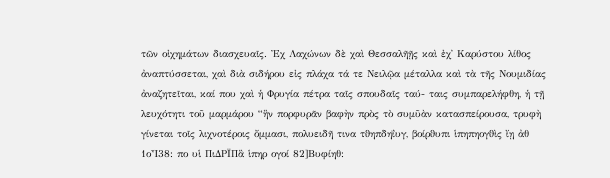τῶν οἰχημάτων διασχευαῖς. Ἐχ Λαχώνων δὲ χαὶ Θεσσαλῆῇς καὶ ἐχ᾿ Καρύστου λίθος ἀναπτύσσεται, χαὶ διὰ σιδήρου εἰς πλάχα τά τε Νειλῷα μέταλλα καὶ τὰ τῆς Νουμιδίας ἀναζητεῖται, καί που χαὶ ἡ Φρυγία πέτρα ταῖς σπουδαῖς ταύ- ταις συμπαρελήφθη, ἡ τῇ λευχότητι τοῦ μαρμάρου “ἣν πορφυρᾶν βαφὴν πρὸς τὸ συμῦὰν κατασπείρουσα, τρυφὴ γίνεται τοῖς λιχνοτέροις ὄμμασι, πολυειδῆ τινα τϑηπδηΐυγ, βοίρϑυπι ἱπηπηογϑὶς ἴῃ ἀθ 1οἾ38: πο υἱ ΠιΔΡΪΠἃ ἱπηρ ογοί 82]Βυφίηθ: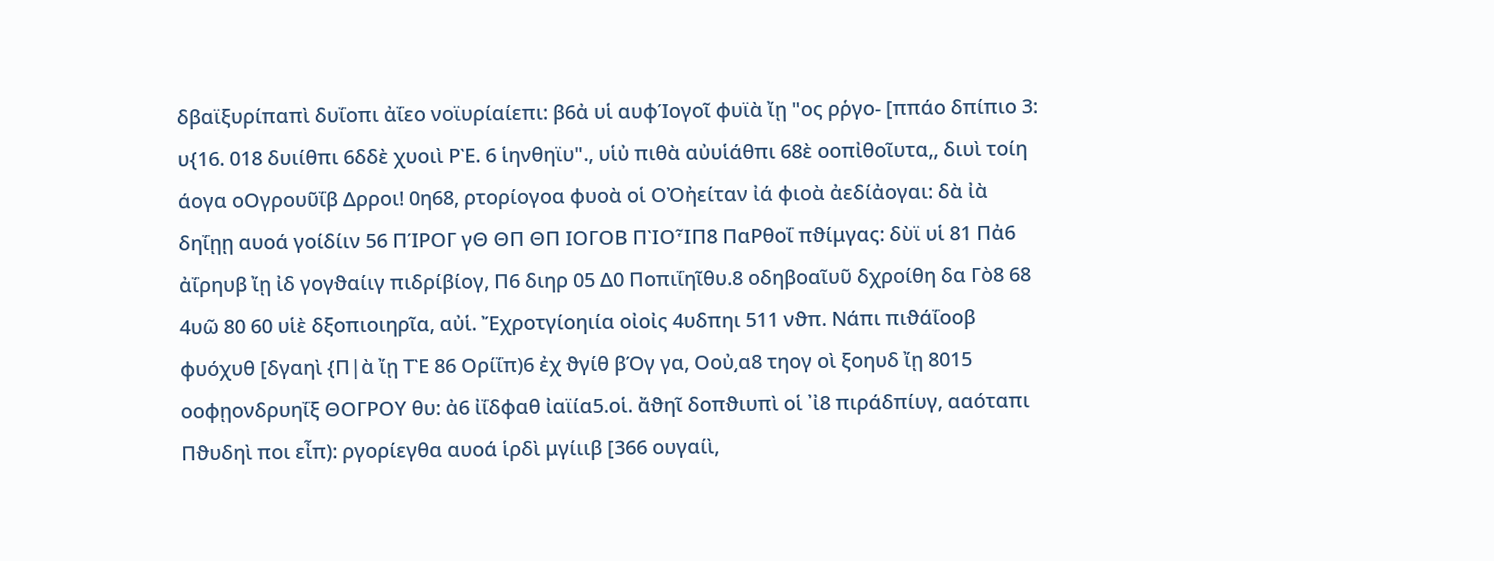δβαϊξυρίπαπὶ δυΐοπι ἀΐεο νοϊυρίαίεπι: β6ἀ υἱ αυφΊογοῖ φυϊὰ ἴῃ "ος ρῥγο- [ππάο δπίπιο 3: υ{16. 018 δυιίθπι 6δδὲ χυοιὶ ΡῈ. 6 ἱηνθηϊυ"., υἱὐ πιθὰ αὐυἱάθπι 68ὲ οοπἰθοῖυτα,, διυὶ τοίη άογα οΟγρουῦΐβ Δρροι! 0η68, ρτορίογοα φυοὰ οἱ ΟὈἠείταν ἰά φιοὰ ἀεδίἀογαι: δὰ ἰὰ δηΐῃῃ αυοά γοίδίιν 56 ΠΊΡΟΓ γΘ ΘΠ ΘΠ ΙΟΓΟΒ ΠῚΟἿΠ8 ΠαΡθοΐ πϑίμγας: δὺϊ υἱ 81 Πἀ6 ἀΐρηυβ ἴῃ ἰδ γογϑαίιγ πιδρίβίογ, Π6 διηρ 05 Δ0 Ποπιΐηῖθυ.8 οδηβοαῖυῦ δχροίθη δα Γὸ8 68 4υῶ 80 60 υἱὲ δξοπιοιηρῖα, αὐἱ. Ἔχροτγίοηιία οἰοἰς 4υδπηι 511 νϑπ. Νάπι πιϑάΐοοβ φυόχυθ [δγαηὶ {Π|ὰ ἴῃ ΤῈ 86 Ορίΐπ)6 ἐχ ϑγίθ βΌγ γα, Οοὐ͵α8 τηογ οὶ ξοηυδ ἴῃ 8015 οοφῃονδρυηΐξ ΘΟΓΡΟΥ θυ: ἀ6 ἰΐδφαθ ἰαϊία5.οἱ. ἄϑηῖ δοπϑιυπὶ οἱ ᾿ἰ8 πιράδπίυγ, ααόταπι Πϑυδηὶ ποι εἶπ): ργορίεγθα αυοά ἱρδὶ μγίιιβ [366 ουγαίὶ,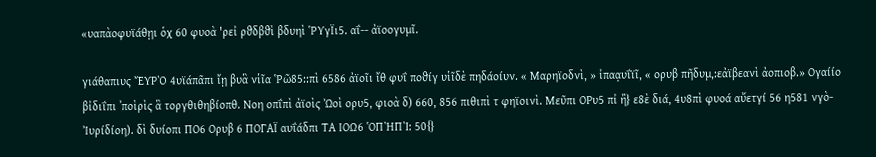«υαπὰοφυϊάθῃι ὁχ 60 φυοὰ 'ρεἰ ρϑδβϑὶ βδυηὶ ῬΥγΪι5. αΐ-- ἀϊοογυμῖ.

γιάθαπιυς ἜΥΡῸ 4υϊάπᾶπι ἴῃ βυἃ νἱῖα Ῥῶ85::πὶ 6586 ἀϊοῖι ἴθ φυΐ ποϑίγ υἱῖδὲ πηδάοίυν. « Μαρηϊοδνὶ, » ἰπαᾳυΐϊῖ, « ορυβ πῆδυμ,:εἀϊβεανὶ ἀοπιοβ.» Ογαίίο βἰδιΐπι ᾿ποὶρὶς ἃ τοργθιθηβίοπθ. Νοη οπΐπὶ ἀϊοὶς Ὠοὶ ορυ5, φιοὰ δ) 660, 856 πιθιπὶ τ φηϊοινὶ. Μεῦπι ΟΡυ5 πἰ ἢ} ε8ὲ διά, 4υ8πὶ φυοά αὔετγί 56 η581 νγὸ- Ἰυρίδίοη). δὶ δυίοπι ΠΟ6 Ορυβ 6 ΠΟΓΑΪ αυΐάδπι ΤΑ ΙΟΩ6 ὉΠῊΠῚ: 50{}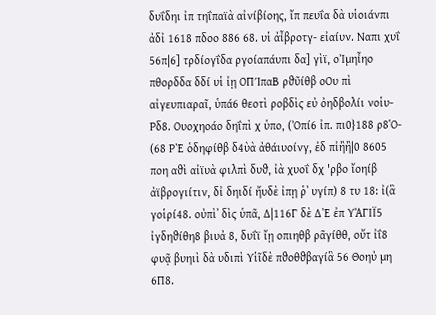δυΐδηι ἰπ τηΐπαϊὰ αἰνίβίοης, ἴπ πευΐα δὰ υἱοιάνπι ἀδἰ 1618 πδοο 886 68. υἱ ἀἶβροτγ- εἰαίυν. Ναπι χυΐ 56π|6] τρδίογΐδα ργοίαπάυπι δα] γὶϊ, οἸμηἶηο πθορδδα δδί υἱ ἰῃ ΟΠΊπαΒ ρϑῦίθβ οΟυ πὶ αἰγευπιαραῖ, ὑπά6 θεοτὶ ροβδὶς εὐ ὀηδβολίι νοἱυ- Ρδ8. Ουοχηοάο δηΐπὶ χ ὑπο, (Ὀπί6 ἰπ. πι0}188 ρ8Ὁ- (68 ΡῈ ὁδηφίθβ δ4ὺὰ ἀθάιυοίνγ, ἐδ πἰἢἢ|0 8605 ποη αϑὶ αἰϊυὰ φιλπὶ δυϑ, ἰὰ χυοΐ δχ 'ρβο ἴοηίβ ἀϊβρογιίτιν, δἰ δηιδί ἤυδὲ ἰπῃ ῥ᾽ υγίπ) 8 τυ 18: ἰ(ἃ γοἱρί48. οὐπὶ᾿ δὶς ὑπᾶ, Δ|116Γ δὲ ΔῈ ἐπ ΥἈΓΙΪ5 ἰγδηϑίθη8 βιυἀ 8, δυΐϊ ἴῃ οπιηθβ ρᾶγίθθ, οὔτ ἰΐ8 φυᾷ βυηιὶ δὰ υδιπὶ Υἱῖδὲ πϑοθϑβαγίἃ 56 Θοηὐ μη 6Π8.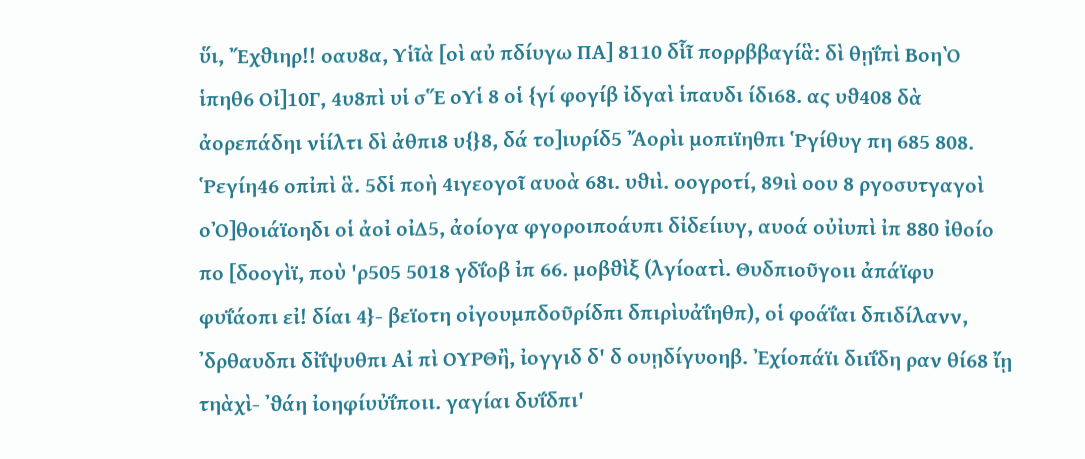ὕι, Ἔχϑιηρ!! οαυ8α, Υἱῖὰ [οὶ αὐ πδίυγω ΠΑ] 8110 δἷῖ πορρββαγίἃ: δὶ θῃΐπὶ ΒοηῸ ἱπηθ6 Οἰ]10Γ, 4υ8πὶ υἱ σἝ οΥἱ 8 οἱ {γί φογίβ ἰδγαὶ ἱπαυδι ίδι68. ας υϑ408 δὰ ἀορεπάδηι νἱίλτι δὶ ἀθπι8 υ{}8, δά το]ιυρίδ5 Ἄορὶι μοπιϊηθπι Ῥγίθυγ πη 685 808. Ῥεγίη46 οπἰπὶ ἃ. 5δἱ ποὴ 4ιγεογοῖ αυοὰ 68ι. υϑιὶ. οογροτί, 89ιὶ οου 8 ργοσυτγαγοὶ οὈ]θοιάϊοηδι οἱ ἀοἰ οἰΔ5, ἀοίογα φγοροιποάυπι δἰδείιυγ, αυοά οὐἰυπὶ ἰπ 880 ἰθοίο πο [δοογὶϊ, ποὺ 'ρ505 5018 γδΐοβ ἰπ 66. μοβϑὶξ (λγίοατὶ. Θυδπιοῦγοιι ἀπάϊφυ φυΐάοπι εἰ! δίαι 4}- βεϊοτη οἰγουμπδοῦρίδπι δπιρὶυἀΐηθπ), οἱ φοάΐαι δπιδίλανν, ᾿δρθαυδπι δἰΐψυθπι Αἰ πὶ ΟΥΡΘἢ, ἰογγιδ δ' δ ουῃδίγυοηβ. Ἐχίοπάϊι διιΐδη ραν θί68 ἴῃ τηὰχὶ- ᾿ϑάη ἰοηφίυὐΐποιι. γαγίαι δυΐδπι'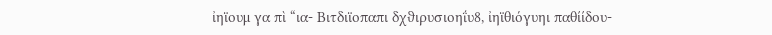ἰηϊουμ γα πὶ “ια- Βιτδιϊοπαπι δχϑιρυσιοηΐυ8, ἰηϊθιόγυηι παθίίδου-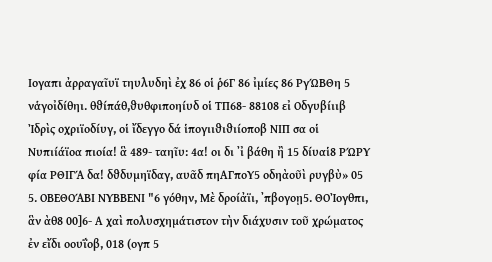Ιογαπι ἀρραγαῖυϊ τηυλυδηὶ ἐχ 86 οἱ ῥ6Γ 86 ἰμίες 86 ΡγΏΒΘη 5 νἁγοἰδίθηι. θϑίπάθ,ϑυθφιποηίυδ οἱ ΤΠ68- 88108 εἰ Οδγυβίιιβ Ἰδρὶς οχριϊοδίυγ, οἱ ἴδεγγο δά ἱπογιιϑιϑιίοποβ ΝΙΠ σα οἱ Νυπιίάϊοα πιοία! ἃ 489- ταηῖυ: 4α! οι δι ᾿ἰ βάθη ἢ 15 δίυαἱ8 ΡΏΡΥ φία ΡΘΙΓΆ δα! δϑδυμηϊδαγ, αυᾶδ πηΑΓποΥ5 οδηὰοῦὶ ρυγβὺ» 05 5. ΟΒΕΘΟΆΒΙ ΝΥΒΒΕΝΙ "6 γόθην, Μὲ δροίἀϊι, ᾿πβογοῃ5. ΘΟἸογθπι, ἃν ὰθ8 00]6- Α χαὶ πολυσχημάτιστον τὴν διάχυσιν τοῦ χρώματος ἐν εἴδι οουΐοβ, 018 (ογπ 5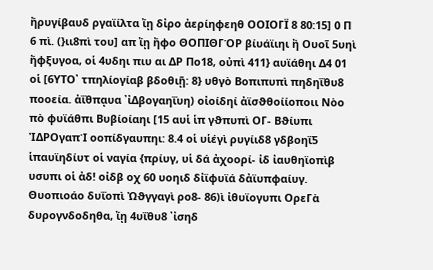ἤρυγίβαυδ ργαϊίλτα ἴῃ δἰρο ἀερίηφεηθ ΟΟΙΟΓΪ 8 80:15] 0 Π 6 πὶ. (}ιι8πὶ του] απ ἴῃ ἤφο ΘΟΠΙΘΓΌΡ βίυάϊιηι ἢ Ουοῖ 5υηὶ ἤφξυγοα, οἱ 4υδηι πιυ αι ΔΡ Πο18, οὐπὶ 411} αυϊάθηι Δ4 01 οἱ [6ΥΤΟ᾽ τπηλίογίαβ βδοθιῇ: 8} υθγὸ Βοπιπυπὶ πηδηΐθυ8 ποοεία. ἀΐθπᾳυα ᾿ἰΔβογαηΐυη) οἰοίδηί ἀϊσϑθοίίοποιι Νὸο πὸ φυϊάθπι Βυβίοίαηι [15 αυἱ ἱπ γϑπυπὶ ΟΓ- Βϑίυπι ἸΔΡΟγαπῚ οοπίδγαυπηι: 8.4 οἱ υἱέγὶ ρυγίιδ8 γδβοηΐ5 ἱπαυϊηδίυτ οἱ ναγία {πρίυγ, υἱ δά ἀχοορί- ἰδ ἰαυθηϊοπὶβ υσυπι οἱ ἀδ! οἰδβ οχ 60 υοηιδ δἰϊφυϊά δἀϊυπφαίυγ. Θυοπιοάο δυΐοπὶ Ὠϑγγαγὶ ρο8- 86)ὶ ἰθυϊογυπι ΟρεΓὰ δυρογνδοδηθα, ἴῃ 4υΐθυ8 ᾿ἰσηδ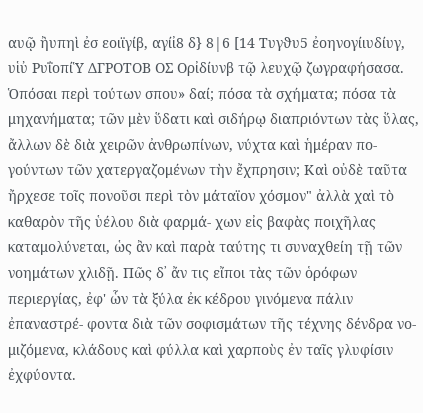αυῷ ἢυπηὶ ἐσ εοιϊγίβ, αγίἰ8 δ} 8|6 [14 Τυγϑυ5 ἐοηνογίιυδίυγ, υἱὐ ΡυΐοπίὙ ΔΓΡΟΤΟΒ ΟΣ Ορἰδίυνβ τῷ λευχῷ ζωγραφήσασα. Ὁπόσαι περὶ τούτων σπου» δαί; πόσα τὰ σχήματα; πόσα τὰ μηχανήματα; τῶν μὲν ὕδατι καὶ σιδήρῳ διαπριόντων τὰς ὕλας, ἄλλων δὲ διὰ χειρῶν ἀνθρωπίνων, νύχτα καὶ ἡμέραν πο- γούντων τῶν χατεργαζομένων τὴν ἔχπρησιν; Καὶ οὐδὲ ταῦτα ἤρχεσε τοῖς πονοῦσι περὶ τὸν μάταϊον χόσμον" ἀλλὰ χαὶ τὸ καθαρὸν τῆς ὑέλου διὰ φαρμά- χων εἰς βαφὰς ποιχῆλας καταμολύνεται, ὡς ἂν καὶ παρὰ ταύτης τι συναχθείη τῇ τῶν νοημάτων χλιδῇ. Πῶς δ᾽ ἄν τις εἴποι τὰς τῶν ὁρόφων περιεργίας, ἐφ' ὧν τὰ ξύλα ἐκ κέδρου γινόμενα πάλιν ἐπαναστρέ- φοντα διὰ τῶν σοφισμάτων τῆς τέχνης δένδρα νο- μιζόμενα, κλάδους καὶ φύλλα καὶ χαρποὺς ἐν ταῖς γλυφίσιν ἐχφύοντα.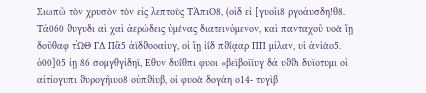Σιωπῶ τὸν χρυσὸν τὸν εἰς λεπτοὺς ΤΆπιΟ8, (οἰδ εἱ [γυοῖι8 ργοάυσδη!θ8. Τά060 ϑυγυδι αὶ χαὶ ἀερώδεις ὑμένας διατεινόμενον, καὶ πανταχοῦ υοὰ ἴῃ δοῦθαφ τὩΘ ΓΔ Πἃ5 ἀϊδϑοοαίυγ, οἱ ἴῃ ἰΐδ πϑΐᾳαρ ΠΠ μἰλαν, υἱ ἀνἱὰο5. ὁ00]05 ἰῃ 86 σομγθγίδηϊ, Εθυν δυΐθπι φυοι «βεϊβοϊϊυγ δά υϑϑι δυϊοτυμι οἱ αἰτίογυπι ϑυρογῆιυο8 οὐπϑίυβ, οἱ φυοὰ δογάη ο14- τυγὶβ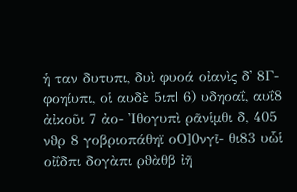ἡ ταν δυτυπι, δυὶ φυοά οἰανὶς δ᾿ 8Γ- φοηίυπι, οἱ αυδὲ 5ιπ| 6) υδηοαΐ, αυΐ8 ἀἰκοῦι 7 ἀο- Ἰθογυπὶ ρᾶνἱμθι δ, 405 νϑρ 8 γοβριοπάθηϊ οΟ]0νγῖ- θι83 υὧἱ οἰΐδπι δογὰπι ρϑὰθβ ἰῆ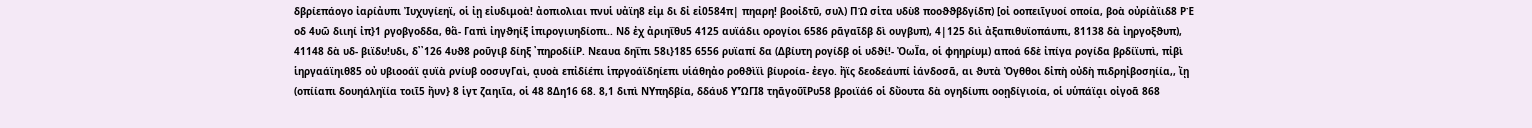δβρίεπάογο ἰαρίἀυπι Ἰυχυγίεηϊ, οἱ ἰῃ εἰυδιμοὰ! ἀοπιολιαι πνυἱ υἀϊη8 εἰμ δι δἰ εἰ0584π| πηαρη! βοοἰδτῦ, συλ) ΠΏ σἱτα υδὺ8 ποοϑϑβδγίδπ) [οἰ οοπειῖγυοί οποία, βοὰ οὐρίἀϊιδ8 ΡῈ οδ 4υῶ διιηί ἰπ}1 ργοβγοδδα, θἃ- Γαπὶ ἰηγϑηίξ ἱπιρογιυηδίοπι.. Νδ ἐχ ἀριηΐθυ5 4125 αυϊάδιι ορογίοι 6586 ρᾶγαῖδβ δὶ ουγβυπ), 4|125 διὶ ἀξαπιθυϊοπάυπι, 81138 δὰ ἰηργοξϑυπ), 41148 δὰ υδ- βιϊδυ!υδι, δ᾽᾽126 4υϑ8 ροῦγιβ δίηξ ᾿πηροδίίΡ. Νεαυα δηΐπι 58ι}185 6556 ρυϊαπί δα (Δβίυτη ρογίδβ οἱ υδϑί!- ὈωΪα, οἱ φηηρίυμ) αποά 6δὲ ἰπίγα ρογίδα βρδίϊυπὶ, πἰβὶ ἱηργαάϊηιθ85 οὐ υβιοοάϊ ᾳυϊὰ ρνίυβ οοσυγΓαὶ, ᾳυοὰ επἰδίέπι ἱπργοάϊδηίεπι υἱάθηἀο ροθϑὶϊὶ βίυροία- ἐεγο. ἢϊς δεοδεάυπί ἰάνδοσᾶ, αι ϑυτὰ Ὀγθθοι δἰπὴ οὐδὴ πιδρηἰβοσηίία,, ἴῃ (οπίίαπι δουηάληϊία τοιῖ5 ἤυν} 8 ἱγτ ζαηιῖα, οἱ 48 8Δη16 68. 8,1 διπὶ ΝΥπηδβία, δδάυδ ΥὯΓΙ8 τηᾶγοῦῖΡυ58 βροιϊά6 οἱ δὔουτα δὰ ογηδίυπι οοῃδίγιοία, οἱ υὑπάϊᾳι οἰγοᾶ 868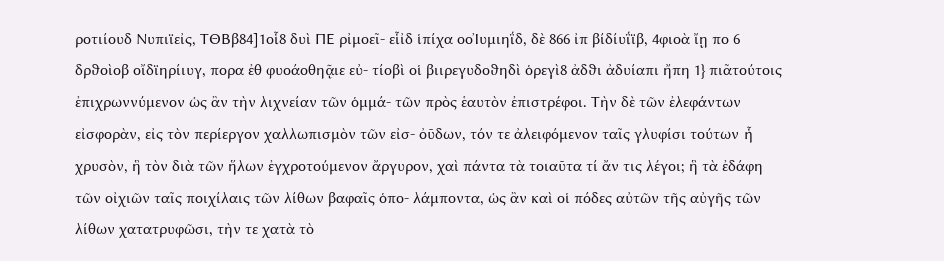ροτιίουδ Νυπιϊεἰς, ΤΘΒβ84]1οἷ8 δυὶ ΠΕ ρἰμοεῖ- εἷἰδ ἱπίχα οοἸυμιηΐδ, δὲ 866 ἰπ βίδίυΐϊβ, 4φιοὰ ἴῃ πο 6 δρϑοὶοβ οἴδϊηρίιυγ, πορα ἐθ φυοάοθηᾷιε εὐ- τίοβὶ οἱ βιιρεγυδοϑηδὶ ὁρεγὶ8 ἀδϑι ἀδυίαπι ἤπη 1} πιᾶτούτοις ἐπιχρωννύμενον ὡς ἂν τὴν λιχνείαν τῶν ὁμμά- τῶν πρὸς ἑαυτὸν ἐπιστρέφοι. Τὴν δὲ τῶν ἐλεφάντων εἰσφορὰν, εἰς τὸν περίεργον χαλλωπισμὸν τῶν εἰσ- ὀῦδων, τόν τε ἀλειφόμενον ταῖς γλυφίσι τούτων ἧ χρυσὸν, ἣ τὸν διὰ τῶν ἥλων ἐγχροτούμενον ἄργυρον, χαὶ πάντα τὰ τοιαῦτα τί ἄν τις λέγοι; ἣ τὰ ἐδάφη τῶν οἰχιῶν ταῖς ποιχίλαις τῶν λίθων βαφαῖς ὁπο- λάμποντα, ὡς ἂν καὶ οἱ πόδες αὐτῶν τῆς αὐγῆς τῶν λίθων χατατρυφῶσι, τὴν τε χατὰ τὸ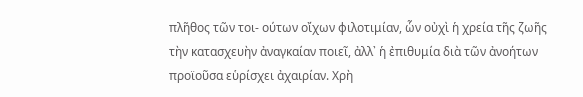πλῆθος τῶν τοι- ούτων οἴχων φιλοτιμίαν, ὧν οὐχὶ ἡ χρεία τῆς ζωῆς τὴν κατασχευὴν ἀναγκαίαν ποιεῖ, ἀλλ᾽ ἡ ἐπιθυμία διὰ τῶν ἀνοήτων προϊοῦσα εὑρίσχει ἀχαιρίαν. Χρὴ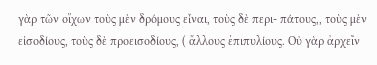γὰρ τῶν οἴχων τοὺς μὲν δρόμους εἶναι, τοὺς δὲ περι- πάτους,, τοὺς μὲν εἰσοδίους, τοὺς δὲ προεισοδίους, ( ἄλλους ἐπιπυλίους. Οὐ γὰρ ἀρχεῖν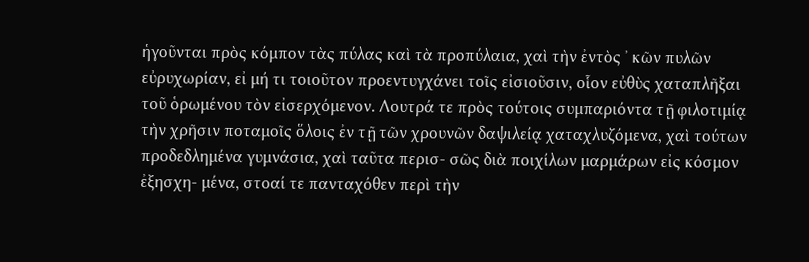ἡγοῦνται πρὸς κόμπον τὰς πύλας καὶ τὰ προπύλαια, χαὶ τὴν ἐντὸς ᾿ κῶν πυλῶν εὐρυχωρίαν, εἰ μή τι τοιοῦτον προεντυγχάνει τοῖς εἰσιοῦσιν, οἷον εὐθὺς χαταπλῆξαι τοῦ ὁρωμένου τὸν εἰσερχόμενον. Λουτρά τε πρὸς τούτοις συμπαριόντα τῇ φιλοτιμίᾳ τὴν χρῆσιν ποταμοῖς ὅλοις ἐν τῇ τῶν χρουνῶν δαψιλείᾳ χαταχλυζόμενα, χαὶ τούτων προδεδλημένα γυμνάσια, χαὶ ταῦτα περισ- σῶς διὰ ποιχίλων μαρμάρων εἰς κόσμον ἐξησχη- μένα, στοαί τε πανταχόθεν περὶ τὴν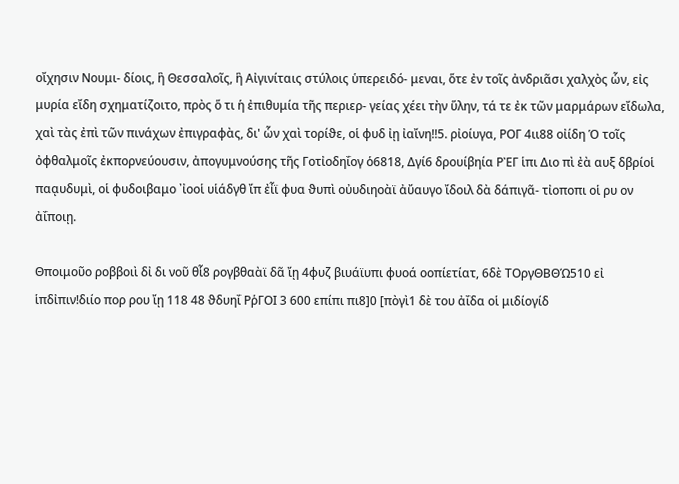οἴχησιν Νουμι- δίοις, ἣ Θεσσαλοῖς, ἣ Αἰγινίταις στύλοις ὑπερειδό- μεναι, ὅτε ἐν τοῖς ἀνδριᾶσι χαλχὸς ὧν, εἰς μυρία εἴδη σχηματίζοιτο, πρὸς ὅ τι ἡ ἐπιθυμία τῆς περιερ- γείας χέει τὴν ὕλην, τά τε ἐκ τῶν μαρμάρων εἴδωλα, χαὶ τὰς ἐπὶ τῶν πινάχων ἐπιγραφὰς, δι' ὧν χαὶ τορίϑε, οἱ φυδ ἰῃ ἰαἴνη!!5. ρἰοίυγα, ΡΟΓ 4ιι88 οἰίδη Ὁ τοῖς ὀφθαλμοῖς ἐκπορνεύουσιν, ἀπογυμνούσης τῆς Γοτἰοδηΐογ ὁ6818, Δγί6 δρουίβηία ΡῈΓ ἱπι Διο πὶ ἐὰ αυξ δβρίοἱ παᾳυδυμὶ, οἱ φυδοιβαμο ᾿ἰοοἱ υἱάδγθ ἴπ ἐἶϊ φυα ϑυπὶ οὐυδιηοὰϊ ἀὔαυγο ἴδοιλ δὰ δάπιγᾶ- τἰοποπι οἱ ρυ ον ἀΐποιῃ.

Θποιμοῦο ροββοιὶ δἰ δι νοῦ θἷ8 ρογβθαὰϊ δᾶ ἴῃ 4φυζ βιυάϊυπι φυοά οοπίετίατ, 6δὲ ΤΟργΘΒΘΏ510 εἰ ἱπδἰπιν!διίο πορ ρου ἴῃ 118 48 ϑδυηΐ ΡῥΓΟΙ 3 600 επίπι πι8]0 [πὸγὶ1 δὲ του ἀΐδα οἱ μιδίογίδ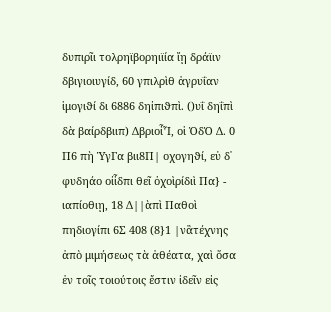δυπιρῖι τολρηϊβορηιϊία ἴῃ δράϊιν δβιγιοιυγίδ, 60 γπιλρὶθ ἀγρυΐαν ἱμογιϑί δι 6886 δηἰπιϑπὶ. ()υΐ δηΐπὶ δὰ βαίρδβιιπ) ΔβριοἶἿ, οἱ ὈδὈ Δ. 0 Π6 πὴ ὙγΓα βιι8Π| οχογηϑί, εὐ δ᾽ φυδηάο οἰἷδπι θεῖ ὀχοὶρίδιὶ Πα} - ιαπίοθιῃ, 18 Δ||ὰπὶ Παθοὶ πηδιογίπι 6Σ 408 (8}1 |νἃτέχνης ἀπὸ μιμήσεως τὰ ἀθέατα, χαὶ ὅσα ἐν τοῖς τοιούτοις ἔστιν ἰδεῖν εἰς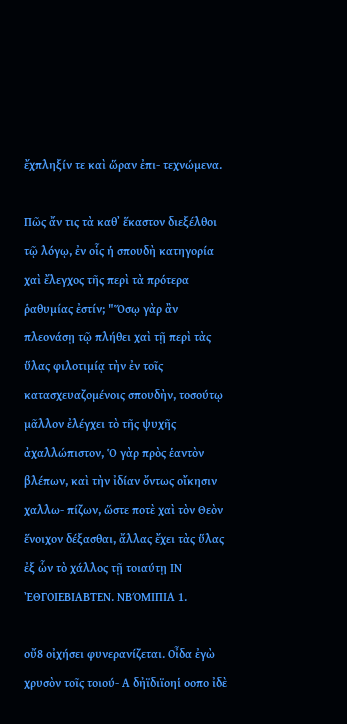ἔχπληξίν τε καὶ ὥραν ἐπι- τεχνώμενα.

Πῶς ἄν τις τὰ καθ᾽ ἕκαστον διεξέλθοι τῷ λόγῳ, ἐν οἷς ἡ σπουδὴ κατηγορία χαὶ ἔλεγχος τῆς περὶ τὰ πρότερα ῥαθυμίας ἐστίν; "Ὅσῳ γὰρ ἂν πλεονάσῃ τῷ πλήθει χαὶ τῇ περὶ τὰς ὕλας φιλοτιμίᾳ τὴν ἐν τοῖς κατασχευαζομένοις σπουδὴν, τοσούτῳ μᾶλλον ἐλέγχει τὸ τῆς ψυχῆς ἀχαλλώπιστον, Ὁ γὰρ πρὸς ἑαντὸν βλέπων, καὶ τὴν ἰδίαν ὄντως οἴκησιν χαλλω- πίζων, ὥστε ποτὲ χαὶ τὸν Θεὸν ἕνοιχον δέξασθαι, ἄλλας ἔχει τὰς ὕλας ἐξ ὧν τὸ χάλλος τῇ τοιαύτῃ ΙΝ ἘΘΓΟΙΕΒΙΑΒΤΕΝ. ΝΒΌΜΙΠΙΑ 1.

οὔ8 οἰχήσει φυνερανίζεται. Οἶδα ἐγὼ χρυσὸν τοῖς τοιού- Α δἠϊδιϊοηἱ οοπο ἰδὲ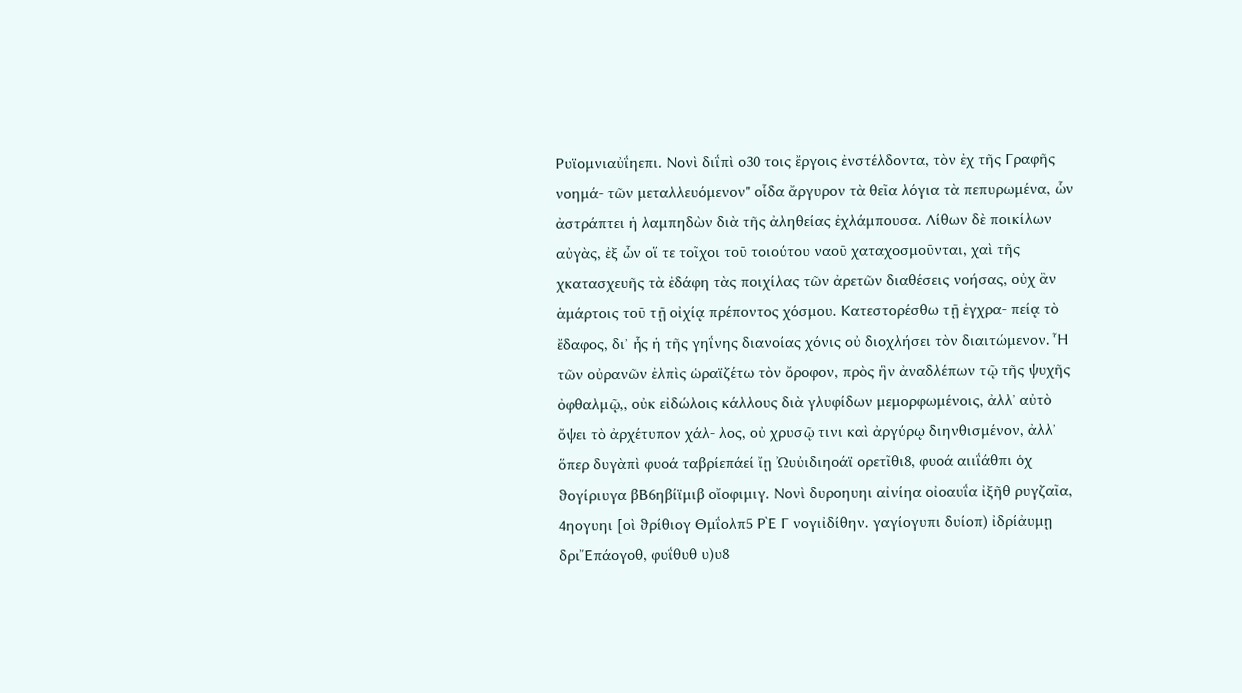Ρυϊομνιαὐΐηεπι. Νονὶ διΐπὶ ο30 τοις ἔργοις ἐνστέλδοντα, τὸν ἐχ τῆς Γραφῆς νοημά- τῶν μεταλλευόμενον" οἷδα ἄργυρον τὰ θεῖα λόγια τὰ πεπυρωμένα, ὧν ἀστράπτει ἡ λαμπηδὼν διὰ τῆς ἀληθείας ἐχλάμπουσα. Λίθων δὲ ποικίλων αὐγὰς, ἐξ ὧν οἵ τε τοῖχοι τοῦ τοιούτου ναοῦ χαταχοσμοῦνται, χαὶ τῆς χκατασχευῆς τὰ ἐδάφη τὰς ποιχίλας τῶν ἀρετῶν διαθέσεις νοήσας, οὐχ ἂν ἁμάρτοις τοῦ τῇ οἰχίᾳ πρέποντος χόσμου. Κατεστορέσθω τῇ ἐγχρα- πείᾳ τὸ ἔδαφος, δι᾽ ἧς ἡ τῆς γηΐνης διανοίας χόνις οὐ διοχλήσει τὸν διαιτώμενον. Ἧ τῶν οὐρανῶν ἐλπὶς ὡραϊζέτω τὸν ὄροφον, πρὸς ἣν ἀναδλέπων τῷ τῆς ψυχῆς ὀφθαλμῷ,, οὐκ εἰδώλοις κάλλους διὰ γλυφίδων μεμορφωμένοις, ἀλλ᾽ αὐτὸ ὄψει τὸ ἀρχέτυπον χάλ- λος, οὐ χρυσῷ τινι καὶ ἀργύρῳ διηνθισμένον, ἀλλ᾽ ὅπερ δυγὰπὶ φυοά ταβρίεπάεί ἴῃ Ὠυὐιδιηοάϊ ορετῖθι8, φυοά αιιΐάθπι ὁχ ϑογίριυγα βΒ6ηβίϊμιβ οἴοφιμιγ. Νονὶ δυροηυηι αἰνίηα οἰοαυΐα ἰξῆθ ρυγζαῖα, 4ηογυηι [οὶ ϑρίθιογ Θμΐολπ5 ΡῈ Γ νογιἰδίθην. γαγίογυπι δυίοπ) ἰδρίἀυμῃ δριἜπάογοθ, φυΐθυθ υ)υ8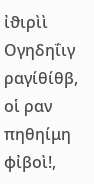ἰϑιρὶὶ Ογηδηΐιγ ραγίθίθβ, οἱ ραν πηθηίμη φἰβοὶ!,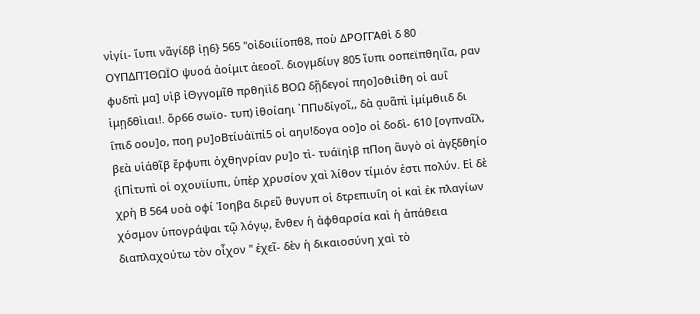νἱγίι- ἴυπι νᾶγίδβ ἰῃ6} 565 "οἰδοιίίοπθ8, ποὺ ΔΡΟΓΓΆθὶ δ 80 ΟΥΠΔΠΊΘΩΪΟ ψυοά ἀοίμιτ ἀεοοῖ. διογμδίυγ 805 ἴυπι οοπεϊπθηιῖα, ραν φυδπὶ μα] υὶβ ἰΘγγομῖθ πρθηϊὶδ ΒΟΩ δῇδεγοί πηο]οϑιἰϑη οἱ αυΐ ἱμῃδθὶιαι!. ὅρ66 σωϊο- τυπ) ἰθοίαηι ᾿ΠΠυδίγοῖ,, δὰ ᾳυᾶπὶ ἰμίμθιιδ δι ΐπιδ οου]ο, ποη ρυ]οΒτίυἀϊπἰ5 οἰ αηυ!δογα οο]ο οἱ δοδὶ- 610 [ογπναῖλ, βεὰ υἱάθῖβ ἔρφυπι ὀχθηνρίαν ρυ]ο τὶ- τυάϊηὶβ πΠοη ἃυγὸ οἱ ἀγξδϑηίο {ἰΠἰτυπὶ οἱ οχουϊίυπι, ὑπὲρ χρυσίον χαὶ λίθον τίμιόν ἐστι πολύν. Εἰ δὲ χρὴ Β 564 υοὰ οφί Ἰοηβα διρεῦ ϑυγυπ οἱ δτρεπιυΐη οἱ καὶ ἐκ πλαγίων χόσμον ὑπογράψαι τῷ λόγῳ, ἔνθεν ἡ ἀφθαρσία καὶ ἡ ἀπάθεια διαπλαχούτω τὸν οἶχον " ἐχεῖ- δὲν ἡ δικαιοσύνη χαὶ τὸ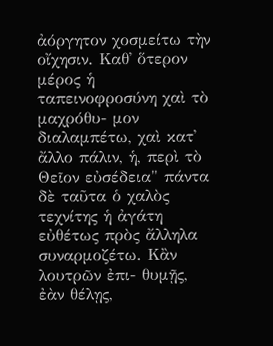ἀόργητον χοσμείτω τὴν οἴχησιν. Καθ᾿ ὅτερον μέρος ἡ ταπεινοφροσύνη χαὶ τὸ μαχρόθυ- μον διαλαμπέτω, χαὶ κατ᾽ ἄλλο πάλιν, ἡ, περὶ τὸ Θεῖον εὐσέδεια" πάντα δὲ ταῦτα ὁ χαλὸς τεχνίτης ἡ ἀγάτη εὐθέτως πρὸς ἄλληλα συναρμοζέτω. Κἂν λουτρῶν ἐπι- θυμῇς, ἐὰν θέλῃς,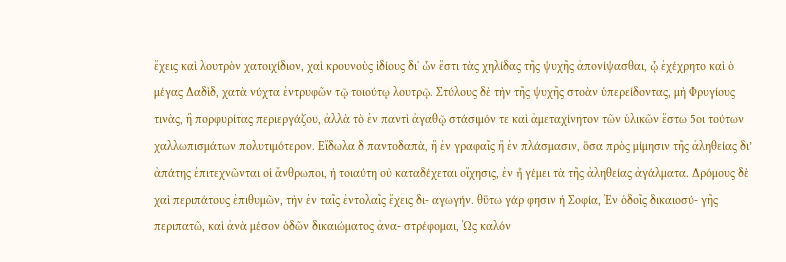ἔχεις καὶ λουτρὸν χατοιχίδιον, χαὶ κρουνοὺς ἰδίους δι᾽ ὧν ἔστι τὰς χηλίδας τῆς ψυχῆς ἀπονίψασθαι, ᾧ ἐχέχρητο καὶ ὁ μέγας Δαδὶδ, χατὰ νύχτα ἐντρυφῶν τῷ τοιούτῳ λουτρῷ. Στύλους δὲ τὴν τῆς ψυχῆς στοὰν ὑπερείδοντας, μὴ Φρυγίους τινὰς, ἣ πορφυρίτας περιεργάζου, ἀλλὰ τὸ ἐν παντὶ ἀγαθῷ στάσιμόν τε καὶ ἀμεταχίνητον τῶν ὑλικῶν ἕστω 5οι τούτων χαλλωπισμάτων πολυτιμότερον. Εἴδωλα δ παντοδαπὰ, ἣ ἐν γραφαῖς ἢ ἐν πλάσμασιν, ὅσα πρὸς μίμησιν τῆς ἀληθείας δι’ ἀπάτης ἐπιτεχνῶνται οἱ ἄνθρωποι, ἡ τοιαύτη οὐ καταδέχεται οἴχησις, ἐν ἧ γέμει τὰ τῆς ἀληθείας ἀγάλματα. Δρόμους δὲ χαὶ περιπάτους ἐπιθυμῶν, τὴν ἐν ταῖς ἐντολαῖς ἔχεις δι- αγωγήν. θὕτω γάρ φησιν ἡ Σοφία, Ἐν ὁδοῖς δικαιοσύ- γῆς περιπατῶ, καὶ ἀνὰ μέσον ὁδῶν δικαιώματος ἀνα- στρέφομαι, Ὡς καλόν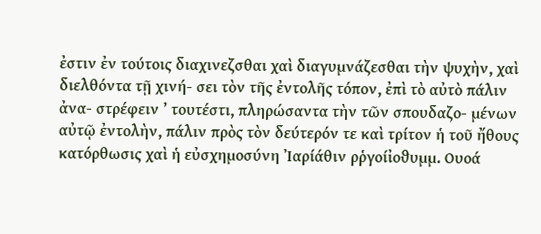ἐστιν ἐν τούτοις διαχινεζσθαι χαὶ διαγυμνάζεσθαι τὴν ψυχὴν, χαὶ διελθόντα τῇ χινή- σει τὸν τῆς ἐντολῆς τόπον, ἐπὶ τὸ αὐτὸ πάλιν ἀνα- στρέφειν ’ τουτέστι, πληρώσαντα τὴν τῶν σπουδαζο- μένων αὐτῷ ἐντολὴν, πάλιν πρὸς τὸν δεύτερόν τε καὶ τρίτον ἡ τοῦ ἤθους κατόρθωσις χαὶ ἡ εὐσχημοσύνη Ἰαρίάθιν ρῥγοίἰοϑυμμ. Ουοά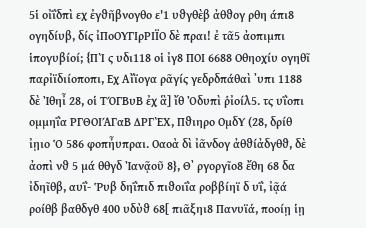5ἱ οἰΐδπὶ εχ ἐγϑῆβνογθο ε'1 υϑγθὲβ ἀθϑογ ρθη άπι8 ογηδίυβ, δίς ἰΠοΟΥΓΙρΡΙΪΟ δὲ πραι! ἐ τᾶ5 ἀοπιμπι ἱπογυβίοί; {ΠῚ ς υδι118 οἱ ἰγ8 ΠΟΙ 6688 Οθηοχίυ ογηθῖ παρἰϊδιίοποπι, Εχ Αἴϊογα ρᾶγίς γεδρδπάθαὶ ᾿υπι 1188 δὲ Ἰθηἶ 28, οἱ ΤΌΓΒυΒ ἐχ ἃ] ἴθ Ὀδυπὶ ῥἰοίλ5. τς υΐοπι ομμηΐα ΡΓΘΟΙΆΓαΒ ΔΡΓῈΧ, Πϑιηρο ΟμδΥ (28, δρίθ ἰῃιο Ὁ 586 φοπἦυπραι. Οαοὰ δὶ ἰᾶνδογ ἀθϑίἀδγθϑ, δὲ ἀοπὶ νϑ 5 μά θθγδ Ἰανᾷοῦ 8}, Θ᾽ ργοργῖο8 ἔθη 68 δα ἰδηῖθβ, αυΐ- Ῥυβ δηΐπιδ πιϑοιΐα ροββίηϊ δ υΐ, ἰᾷά ροίθβ βαθδγθ 400 υδὺϑ 68[ πιᾶξηι8 Πανυϊά, ποοίῃ ἱῃ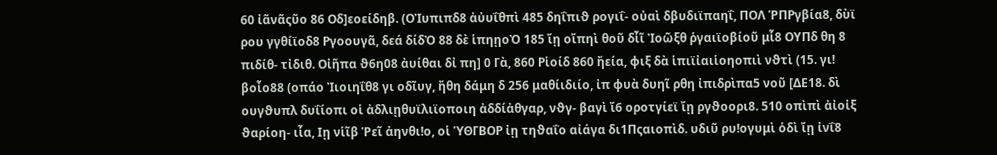60 ἰᾶνᾶςῦο 86 Οδ]εοείδηβ. (ΟἸυπιπδ8 ἀὐυΐθπὶ 485 δηΐπιϑ ρογιΐ- οὐαὶ δβυδιϊπαηΐ, ΠΟΛ ῬΠΡγβία8, δὺϊ ρου γγθίϊοδ8 Ργοουγᾶ, δεά δίδὈ 88 δὲ ἱπηῃοὈ 185 ἴῃ οἴπηὶ θοῦ δἷῖ Ἰοῶξθ ῥγαιϊοβίοῦ μἷ8 ΟΥΠδ θη 8 πιδίθ- τἰδιθ. Οἰῆπα ϑ6η08 ἀυίθαι δἰ πη] 0 Γὰ, 860 Ρἱοίδ 860 ἤεία, φιξ δὰ ἱπιϊἰαιἱοηοπιὶ νϑτὶ (15. γι! βοἶο88 (οπάο Ἰιοιηΐθ8 γι οδῖυγ, ἤθη δάμη δ 256 μαθίιδιίο, ἰπ φυὰ δυηῖ ρθη ἰπιδρὶπα5 νοῦ [ΔΕ18. δὶ ουγϑυπλ δυΐίοπι οἱ ἀδλιῃθυϊλιϊοποιη ἀδδίἀθγαρ, νϑγ- βαγὶ ἴ6 οροτγίεϊ ἴῃ ργϑοορι8. 510 οπὶπὶ ἀἰοἰξ ϑαρίοη- ιἷα, Ιῃ νἱῖβ Ῥεῖ ἀηνθι!ο, οἱ ὙΘΓΒΟΡ ἰῃ τηϑαΐο αἰάγα δι1Πςαιοπὶδ. υδιῦ ρυ!ογυμὶ ὁδὶ ἴῃ ἰνΐ8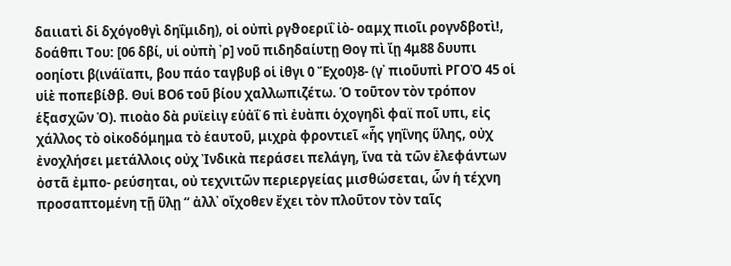δαιιατὶ δἱ δχόγοθγὶ δηΐμιδη), οἱ οὐπὶ ργϑοεριΐ ἰὸ- οαμχ πιοῖι ρογνδβοτὶ!, δοάθπι Του: [06 δβί, υἱ οὐπὴ ᾿ρ] νοῦ πιδηδαίυτῃ Θογ πὶ ἴῃ 4μ88 δυυπι οοηίοτι β(ινάϊαπι, βου πάο ταγβυβ οἱ ἰθγι 0 Ἔχο0}8- (γ᾽ πιοῦυπὶ ΡΓΟὈ 45 οἱ υἱὲ ποπεβίϑβ. Θυἱ ΒΟ6 τοῦ βίου χαλλωπιζέτω. Ὁ τοῦτον τὸν τρόπον ἑξασχῶν Ὁ). πιοὰο δὰ ρυϊεἰιγ εὑἀΐ 6 πὶ ἐυὰπι ὁχογηδὶ φαϊ ποῖ υπι, εἰς χάλλος τὸ οἰκοδόμημα τὸ ἑαυτοῦ, μιχρὰ φροντιεῖ «ἧς γηΐνης ὕλης, οὐχ ἐνοχλήσει μετάλλοις οὐχ Ἰνδικὰ περάσει πελάγη, ἵνα τὰ τῶν ἐλεφάντων ὀστᾶ ἐμπο- ρεύσηται, οὐ τεχνιτῶν περιεργείας μισθώσεται, ὧν ἡ τέχνη προσαπτομένη τῇ ὕλῃ “ ἀλλ᾽ οἴχοθεν ἔχει τὸν πλοῦτον τὸν ταῖς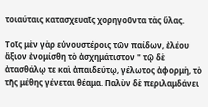τοιαύταις κατασχευαῖς χορηγοῦντα τὰς ὕλας.

Τοῖς μὲν γὰρ εὐνουστέροις τῶν παίδων, ἐλέου ἄξιον ἐνομίσθη τὸ ἀσχημάτιστον " τῷ δὲ ἀτασθάλῳ τε καὶ ἀπαιδεύτῳ, γέλωτος ἀφορμὴ, τὸ τῆς μέθης γένεται θέαμα. Παλὺν δὲ περιλαμδάνει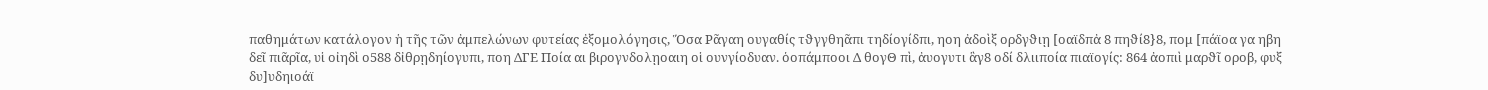παθημάτων κατάλογον ἡ τῆς τῶν ἀμπελώνων φυτείας ἐξομολόγησις, Ὅσα Ρᾶγαη ουγαθίς τϑγγθηᾶπι τηδίογίδπι, ηοη ἀδοὶξ ορδγϑιῃ [οαϊδπἀ 8 πηϑί8}8, πομ [πάϊοα γα ηβη δεῖ πιᾶρῖα, υἱ οἰηδὶ ο588 δἰθρῃδηίογυπι, ποη ΔΓΕ Ποία αι βιρογνδολῃοαιη οἱ ουνγίοδυαν. ὁοπάμποοι Δ θογΘ πὶ, ἀυογυτι ἃγ8 οδί δλιιποία πιαϊογίς: 864 ἀοπιὶ μαρϑῖ οροβ, φυξ δυ]υδηιοάϊ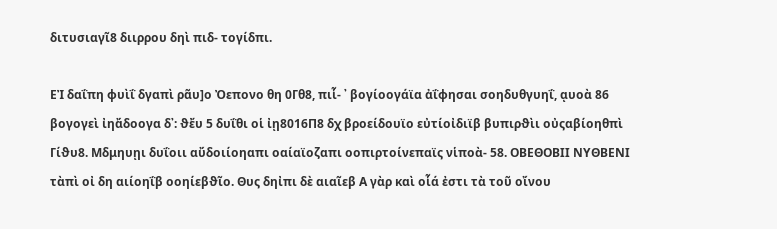διτυσιαγῖ8 διιρρου δηὶ πιδ- τογίδπι.

ΕἸ δαΐπη φυὶΐ δγαπὶ ρᾶυ]ο Ὀεπονο θη 0Γθ8, πιἷ- ᾿ βογίοογάϊα ἀΐφησαι σοηδυθγυηΐ, ᾳυοὰ 86 βογογεὶ ἰηἄδοογα δ᾽: ϑἔυ 5 δυΐθι οἱ ἰῃ8016Π8 δχ βροείδουϊο εὐτίοἰδιϊβ βυπιρϑὶι οὐςαβίοηθπὶ Γίϑυ8. Μδμηυῃι δυΐοιι αὔδοιίοηαπι οαίαϊοζαπι οοπιρτοίνεπαϊς νἱποὰ- 58. ΟΒΕΘΟΒΙΙ ΝΥΘΒΕΝΙ τὰπὶ οἰ δη αιίοηΐβ οοηίεβϑῖο. Θυς δηἰπι δὲ αιαῖεβ Α γὰρ καὶ οἷά ἐστι τὰ τοῦ οἴνου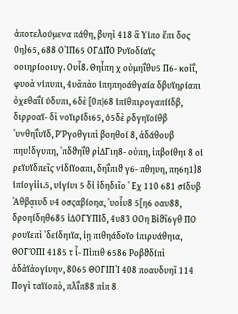ἀποτελούμενα πάθη, βυηὶ 418 ἃ Υἱπο ἔπι δος 0η}65, 688 ΟἸΠ65 ΟΓΔΙΪΟ Ρυϊοδίαϊς οοιηρίοοιυγ. Ουἷ8. Θηἶπη χ οὐμηΐθυ5 Π6- κοἰΐ, φυοὰ νἱπυπι, 4υᾶπὰο ἱπηπηοάθγαία δβυϊηρίαπι ὀχεθαΐί ὑδυπι, 6δὲ [0π|68 ἱπίθπιρογαπίίδβ, διρροαϊ- δὶ νοϊιρίδι65, ὁ5δὲ ρδγηϊοίθβ ᾿υνθηΐυϊδ, ΡῬγοθγιπὶ βοηθοί 8, ἀδάθουβ πηυ!δγυπη, ᾿πδϑηΐθ ρἰΔΓιη8- οὐπη, ἰπβοίθηι 8 οἱ ρεϊυϊδπεῖς νἱδίϊοαπι, δηΐπιϑ γ6- πθηυη, πη6η1}8 ἱπίογἰἰι.5, υἱγίυι 5 δἰ ἰδηδιῖο ᾽ Εχ 110 681 σίδυβ Ἀθβᾳιυδ υ4 οσςαβίοηα, ᾿υοἷυ8 5[η6 οαυ88, δροηίδηθ685 ἰΔΟΓΥΠΙδ, 4υ83 ΟΟη Βἰϑῖ6γθ ΠΟ ρουϊεπὶ ᾿δείδηιϊα, ἰῃ πιθηάδοϊο ἱπιρυάθηια, ΘΟΓΌΠΙ 4185 τ ἷ- Πἰπιθ 6586 Ροβϑδίπὶ ἀδἀϊἀογίυην, 8065 ΘΟΓΙΠῚ 408 ποαυδυηῖ 114 Πογὶ ταϊίοπὸ, πλΐπ88 πἰπ 8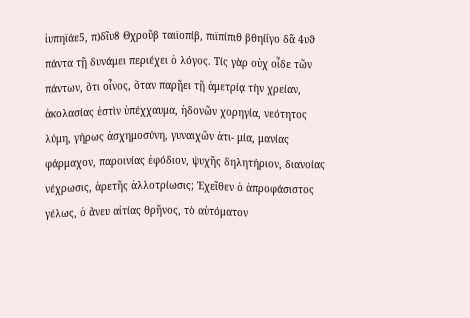ἰυπηϊάε5, π)δῖυ8 Θχροῦβ ταιϊοπίβ, πιϊπίπιθ βθηίΐγο δᾶ 4υϑ πάντα τῇ δυνάμει περιέχει ὁ λόγος. Τίς γὰρ οὐχ οἶδε τῶν πάντων, ὅτι οἶνος, ὅταν παρῇει τῇ ἀμετρίᾳ τὴν χρείαν, ἀκολασίας ἐστὶν ὑπέχχαυμα, ἡδονῶν χορηγία, νεότητος λύμη, γήρως ἀσχημοσύνη, γυναιχῶν ἀτι- μία, μανίας φάρμαχον, παροινίας ἐφόδιον, ψυχῆς δηλητήριον, διανοίας νέχρωσις, ἀρετῆς ἀλλοτρίωσις; Ἐχεῖθεν ὁ ἀπροφάσιστος γέλως, ὁ ἄνευ αἰτίας θρῆνος, τὸ αὐτόματον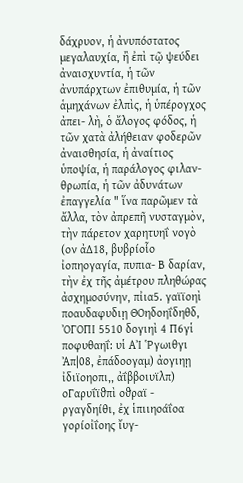δάχρυον, ἡ ἀνυπόστατος μεγαλαυχία, ἢ ἐπὶ τῷ ψεύδει ἀναισχυντία, ἡ τῶν ἀνυπάρχτων ἐπιθυμία, ἡ τῶν ἁμηχάνων ἐλπὶς, ἡ ὑπέρογχος ἀπει- λὴ, ὁ ἄλογος φόδος, ἡ τῶν χατὰ ἀλήθειαν φοδερῶν ἀναισθησία, ἡ ἀναίτιος ὑποψία, ἡ παράλογος φιλαν- θρωπία, ἡ τῶν ἀδυνάτων ἐπαγγελία " ἵνα παρῶμεν τὰ ἄλλα, τὸν ἀπρεπῆ νυσταγμὸν, τὴν πάρετον χαρητυηΐ νογὸ (ον ἀΔ18, βυβρίοἷο ἰοπηογαγία, πυπια- Β δαρίαν, τὴν ἐχ τῆς ἀμέτρου πληθώρας ἀσχημοσύνην, πἰια5. γαϊϊοηὶ ποαυδαφυδιῃ ΘΟηδοηΐδηθδ, ὈΓΟΠΙ 5510 δογιηὶ 4 Π6γἱ ποφυθαηΐ: υἱ ΑἸ Ῥγωιθγι Ἀπ|08, ἐπάδοογαμ) ἀογιηῃ ἰδιϊοηοπι,, ἀΐββοιυϊλπ) οΓαρυΐϊϑπὶ οϑραϊ - ργαγδηίθι, ἐχ ἱπιιηοάΐοα γορίοἰΐοης ἴυγ-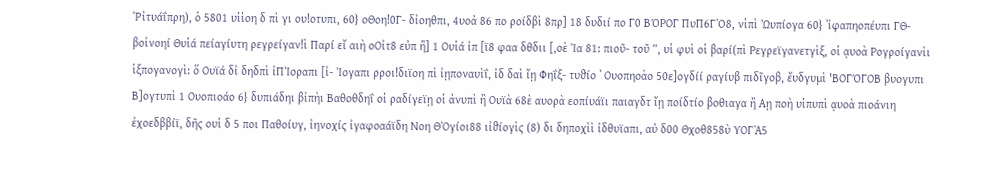Ῥἰτυάΐπρη), ὁ 5801 υἱἱοη δ πὶ γι ου!οτυπι, 60} οΘοη!0Γ- δἰοηθπι, 4υοἀ 86 πο ροίδβὶ 8πρ] 18 δυδιί πο Γ0 ΒΌΡΟΓ ΠυΠ6ΓῸ8, νἱπὶ Ὠυπίογα 60} ᾿ἰφαπηοπέυπι ΓΘ- βοἰνοηί Θυἱά πείαγίυτη ρεγρείγαν!ὶ Παρί εἴ αιὴ οΟἰτ8 εὐπ ἢ] 1 Ουἱά ἰπ [ϊ8 φαα δθδιι [,οὲ Ἰα 81: πιοῦ- τοῦ “, υἱ φυὶ οἱ βαρί(πὶ Ρεγρεϊγανετγὶξ, οἱ ᾳυοὰ Ρογροίγανὶι ἱξπογανογὶ: ὅ Ουϊά δἰ δηδπὶ ἰΠἸοραπι [ἰ- Ἰογαπι ρροι!διϊοη πὶ ἰῃποναυὶΐ, ἰδ δαὶ ἴῃ Φηΐξ- τυϑίο ᾽ Ουοπηοὰο 50ε]ογδίί ραγίυβ πιδῖγοβ, ἔυδγυμὶ 'ΒΟΓΌΓΟΒ βυογυπι Β]ογτυπὶ 1 Ουοπιοάο 6} δυπιάδηι βἰπὴι Βαθοθδηΐ οἱ ραδίγεϊῃ οἱ ἀνυπὶ ἢ Ουϊὰ 68ὲ αυορὰ εοπίυάϊι παιαγδτ ἴῃ ποίδτίο βοθιαγα ἢ Αῃ ποὴ υἱπυπὶ ᾳυοὰ πιοάνιη ἐχοεδββίϊ, δῆς ουἱ δ 5 ποι Παθοίυγ, ἰηνοχίς ἰγαφοαάϊδη Νοη ΘὈγίοι88 ιἰϑίογὶς (8) δι δηποχὶὶ ἰδθυϊαπι, αὐ δ00 Θχοθ858ὺ ΥΟΓᾺ5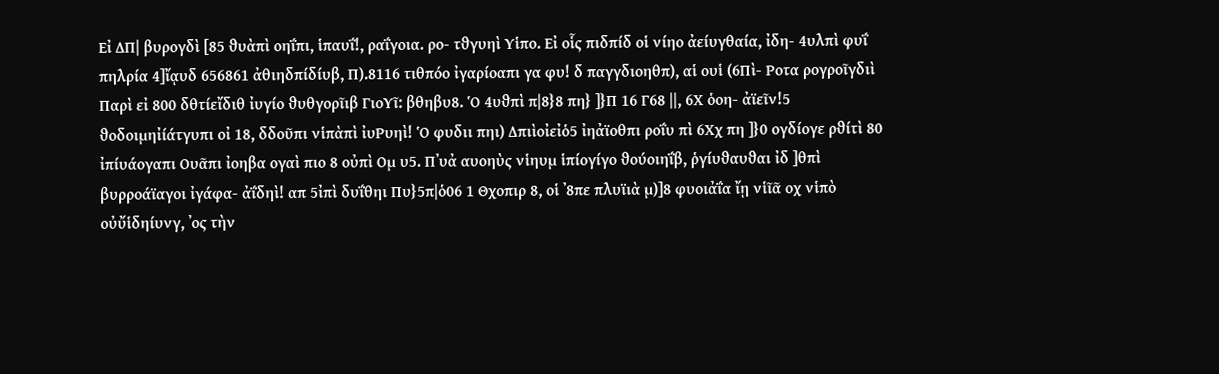Εἰ ΔΠ| βυρογδὶ [85 ϑυὰπὶ οηΐπι, ἱπαυΐ!, ραΐγοια. ρο- τϑγυηὶ Υἱπο. Εἰ οἷς πιδπίδ οἱ νίηο ἀείυγθαία, ἰδη- 4υλπὶ φυΐ πηλρία 4]ἴᾳυδ 656861 ἀθιηδπίδίυβ, Π).8116 τιθπόο ἰγαρίοαπι γα φυ! δ παγγδιοηθπ), αἱ ουἱ (6Πὶ- Ροτα ρογροῖγδιὶ Παρὶ εἰ 800 δθτίεἴδιθ ἰυγίο ϑυθγορῖιβ ΓιοΥῖ: βθηβυ8. Ὁ 4υϑπὶ π|8}8 πη} ]}Π 16 Γ68 ||, 6Χ ὁοη- ἀϊεῖν!5 ϑοδοιμηἰίάτγυπι οἰ 18, δδοῦπι νἱπὰπὶ ἰυΡυηὶ! Ὁ φυδιι πηι) Δπιὶοἰεἰὁ5 ἰηἀϊοθπι ροΐυ πὶ 6Χχ πη ]}0 ογδίογε ρϑίτὶ 80 ἰπίυάογαπι Ουᾶπι ἰοηβα ογαὶ πιο 8 οὐπὶ Ομ υ5. Π᾿υἀ αυοηὺς νἱηυμ ἱπίογίγο ϑούοιηΐβ, ῥγίυϑαυϑαι ἰδ ]θπὶ βυρροάϊαγοι ἰγάφα- ἀΐδηὶ! απ 5ἰπὶ δυΐθηι Πυ}5π|ὁ06 1 Θχοπιρ 8, οἱ ᾽8πε πλυϊιὰ μ)]8 φυοιἀΐα ἴῃ νἱῖᾶ οχ νἱπὸ οὐὔἱδηίυνγ, ᾿ος τὴν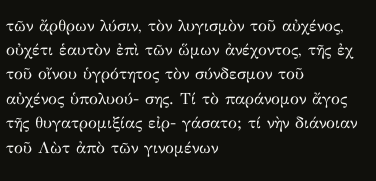τῶν ἄρθρων λύσιν, τὸν λυγισμὸν τοῦ αὐχένος, οὐχέτι ἑαυτὸν ἐπὶ τῶν ὥμων ἀνέχοντος, τῆς ἐχ τοῦ οἴνου ὑγρότητος τὸν σύνδεσμον τοῦ αὐχένος ὑπολυού- σης. Τί τὸ παράνομον ἄγος τῆς θυγατρομιξίας εἰρ- γάσατο; τί νὴν διάνοιαν τοῦ Λὼτ ἀπὸ τῶν γινομένων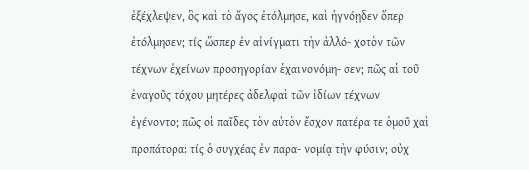ἐξέχλεψεν, ὃς καὶ τὸ ἄγος ἐτόλμησε, καὶ ἡγνόῃδεν ὅπερ ἐτόλμησεν; τίς ὥσπερ ἐν αἰνίγματι τὴν ἀλλό- χοτὸν τῶν τέχνων ἐχείνων προσηγορίαν ἑχαινονόμη- σεν; πῶς αἱ τοῦ ἐναγοῦς τόχου μητέρες ἀδελφαὶ τῶν ἰδίων τέχνων ἐγένοντο; πῶς οἱ παῖδες τὸν αὐτὸν ἔσχον πατέρα τε ὁμοῦ χαὶ προπάτορα: τίς ὁ συγχέας ἐν παρα- νομίᾳ τὴν φύσιν; οὐχ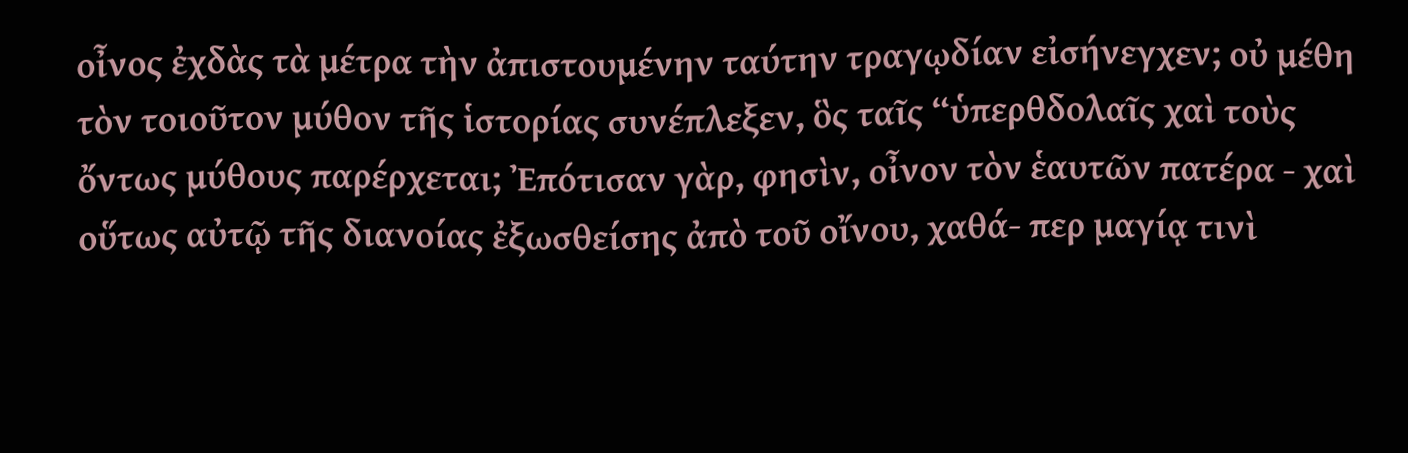οἶνος ἐχδὰς τὰ μέτρα τὴν ἀπιστουμένην ταύτην τραγῳδίαν εἰσήνεγχεν; οὐ μέθη τὸν τοιοῦτον μύθον τῆς ἱστορίας συνέπλεξεν, ὃς ταῖς “ὑπερθδολαῖς χαὶ τοὺς ὄντως μύθους παρέρχεται; Ἐπότισαν γὰρ, φησὶν, οἶνον τὸν ἑαυτῶν πατέρα - χαὶ οὕτως αὐτῷ τῆς διανοίας ἐξωσθείσης ἀπὸ τοῦ οἴνου, χαθά- περ μαγίᾳ τινὶ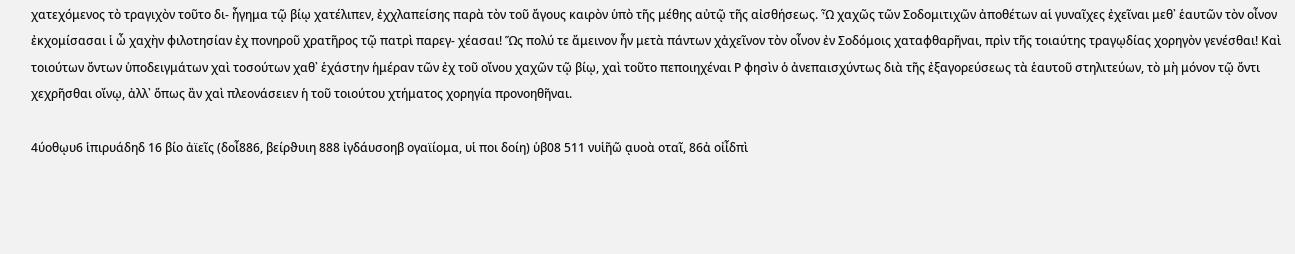χατεχόμενος τὸ τραγιχὸν τοῦτο δι- ἦγημα τῷ βίῳ χατέλιπεν, ἐχχλαπείσης παρὰ τὸν τοῦ ἄγους καιρὸν ὑπὸ τῆς μέθης αὐτῷ τῆς αἰσθήσεως. Ὦ χαχῶς τῶν Σοδομιτιχῶν ἀποθέτων αἱ γυναῖχες ἐχεῖναι μεθ᾽ ἑαυτῶν τὸν οἶνον ἐκχομίσασαι ἱ ὦ χαχὴν φιλοτησίαν ἐχ πονηροῦ χρατῆρος τῷ πατρὶ παρεγ- χέασαι! Ὥς πολύ τε ἄμεινον ἦν μετὰ πάντων χἀχεῖνον τὸν οἶνον ἐν Σοδόμοις χαταφθαρῆναι, πρὶν τῆς τοιαύτης τραγῳδίας χορηγὸν γενέσθαι! Καὶ τοιούτων ὄντων ὑποδειγμάτων χαὶ τοσούτων χαθ᾽ ἑχάστην ἡμέραν τῶν ἐχ τοῦ οἴνου χαχῶν τῷ βίῳ, χαὶ τοῦτο πεποιηχέναι Ρ φησὶν ὁ ἀνεπαισχύντως διὰ τῆς ἐξαγορεύσεως τὰ ἑαυτοῦ στηλιτεύων, τὸ μὴ μόνον τῷ ὄντι χεχρῆσθαι οἴνῳ, ἀλλ᾽ ὅπως ἂν χαὶ πλεονάσειεν ἡ τοῦ τοιούτου χτήματος χορηγία προνοηθῆναι.

4ύοθῳυ6 ἱπιρυάδηδ 16 βίο ἀϊεῖς (δοἶ886, βείρϑυιη 888 ἰγδάυσοηβ ογαϊίομα, υἱ ποι δοίη) ὑβ08 511 νυἱῆῶ ᾳυοὰ οταῖ, 86ἀ οἰἶδπὶ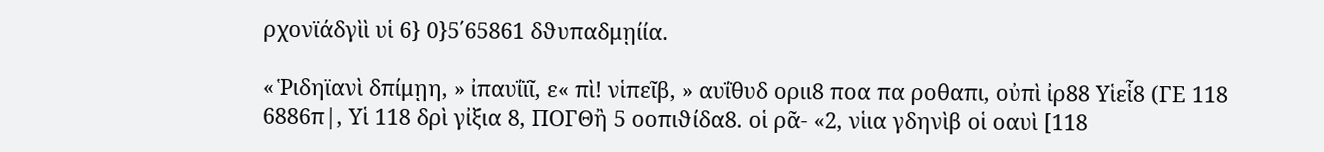ρχονϊάδγὶὶ υἱ 6} 0}5΄65861 δϑυπαδμῃίία.

« Ῥιδηϊανὶ δπίμῃη, » ἰπαυΐϊῖ, ε« πὶ! νἱπεῖβ, » αυΐθυδ οριι8 ποα πα ροθαπι, οὐπὶ ἰρ88 Υἱεἷ8 (ΓΕ 118 6886π|, Υἱ 118 δρὶ γἰξια 8, ΠΟΓΘἢ 5 οοπιϑίδα8. οἱ ρᾶ- «2, νἱια γδηνὶβ οἱ οαυὶ [118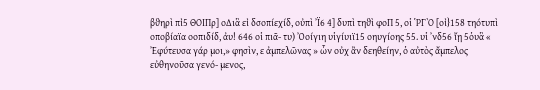βϑηρὶ πἰ5 ΘΟΙΠρ] οΔιἃ εἰ δσοπίεχίδ, οὐπὶ ᾿Ϊ6 4] δυπὶ τηϑὶ φοΠ 5, οἱ ῬΓῸ [οἰ}158 τηότυπὶ οποβίαϊα οοπιδίδ, ἀυ! 646 οἱ πιᾶ- τυ) Ὀοίγιη υἱγίυιϊ15 οηυγίοης 55. υἱ ᾿νδ56 ἴῃ 5ὁυἃ « Ἐφύτευσα γάρ μοι,» φησὶν, ε ἀμπελῶνας » ὧν οὐχ ἂν δεηθείην, ὁ αὐτὸς ἄμπελος εὐθηνοῦσα γενό- μενος,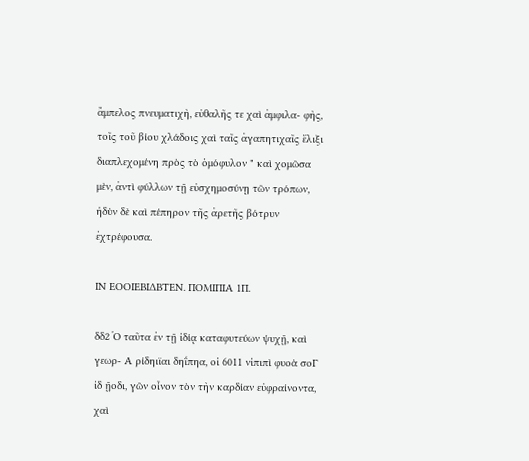ἄμπελος πνευματιχὴ, εὐθαλῆς τε χαὶ ἀμφιλα- φὴς, τοῖς τοῦ βίου χλάδοις χαὶ ταῖς ἀγαπητιχαῖς ἕλιξι διαπλεχομένη πρὸς τὸ ὁμόφυλον " καὶ χομῶσα μὲν, ἀντὶ φύλλων τῇ εὐσχημοσύνῃ τῶν τρόπων, ἡδὺν δὲ καὶ πέπηρον τῆς ἀρετῆς βότρυν ἐχτρέφουσα.

ΙΝ ΕΟΟΙΕΒΙΔΒΤΕΝ. ΠΟΜΙΠΙΑ 1Π.

δδ2 Ὁ ταῦτα ἐν τῇ ἰδίᾳ καταφυτεύων ψυχῇ, καὶ γεωρ- Α ρίδηιϊαι δηΐπηα, οἱ 6011 νἱπιπὶ φυοὰ σοΓ ἰδ ῇοδι, γῶν οἶνον τὸν τὴν καρδίαν εὐφραίνοντα, χαὶ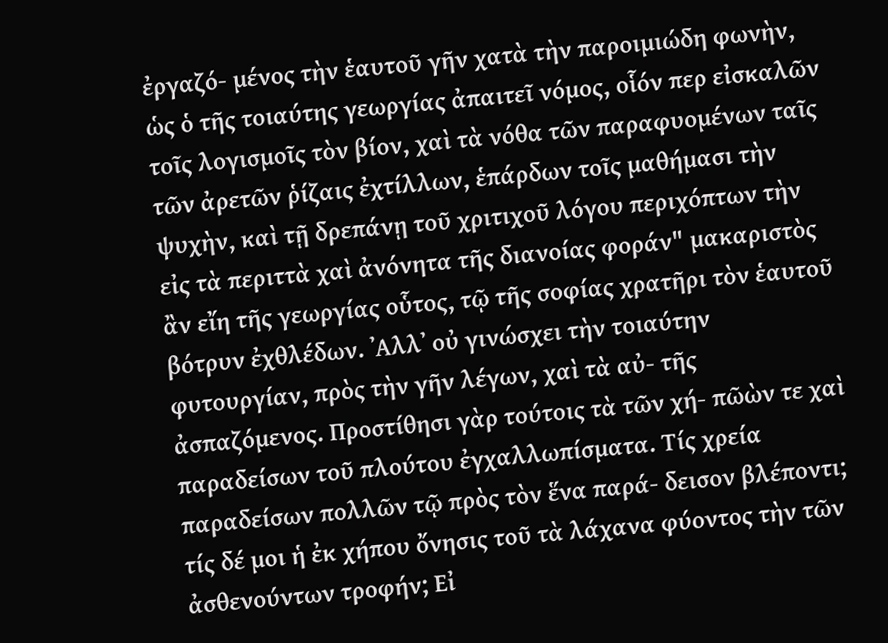ἐργαζό- μένος τὴν ἑαυτοῦ γῆν χατὰ τὴν παροιμιώδη φωνὴν, ὡς ὁ τῆς τοιαύτης γεωργίας ἀπαιτεῖ νόμος, οἷόν περ εἰσκαλῶν τοῖς λογισμοῖς τὸν βίον, χαὶ τὰ νόθα τῶν παραφυομένων ταῖς τῶν ἀρετῶν ῥίζαις ἐχτίλλων, ἑπάρδων τοῖς μαθήμασι τὴν ψυχὴν, καὶ τῇ δρεπάνῃ τοῦ χριτιχοῦ λόγου περιχόπτων τὴν εἰς τὰ περιττὰ χαὶ ἀνόνητα τῆς διανοίας φοράν" μακαριστὸς ἂν εἴη τῆς γεωργίας οὗτος, τῷ τῆς σοφίας χρατῆρι τὸν ἑαυτοῦ βότρυν ἐχθλέδων. ᾿Αλλ᾽ οὐ γινώσχει τὴν τοιαύτην φυτουργίαν, πρὸς τὴν γῆν λέγων, χαὶ τὰ αὐ- τῆς ἀσπαζόμενος. Προστίθησι γὰρ τούτοις τὰ τῶν χή- πῶὼν τε χαὶ παραδείσων τοῦ πλούτου ἐγχαλλωπίσματα. Τίς χρεία παραδείσων πολλῶν τῷ πρὸς τὸν ἕνα παρά- δεισον βλέποντι; τίς δέ μοι ἡ ἐκ χήπου ὄνησις τοῦ τὰ λάχανα φύοντος τὴν τῶν ἀσθενούντων τροφήν; Εἰ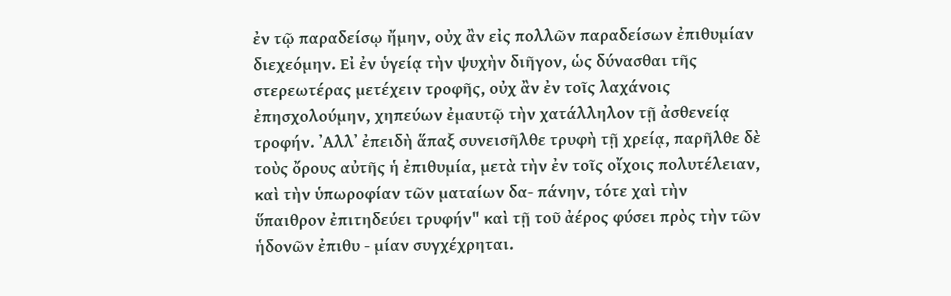ἐν τῷ παραδείσῳ ἤμην, οὐχ ἂν εἰς πολλῶν παραδείσων ἐπιθυμίαν διεχεόμην. Εἰ ἐν ὑγείᾳ τὴν ψυχὴν διῆγον, ὡς δύνασθαι τῆς στερεωτέρας μετέχειν τροφῆς, οὐχ ἂν ἐν τοῖς λαχάνοις ἐπησχολούμην, χηπεύων ἐμαυτῷ τὴν χατάλληλον τῇ ἀσθενείᾳ τροφήν. ᾿Αλλ᾽ ἐπειδὴ ἅπαξ συνεισῆλθε τρυφὴ τῇ χρείᾳ, παρῆλθε δὲ τοὺς ὄρους αὐτῆς ἡ ἐπιθυμία, μετὰ τὴν ἐν τοῖς οἴχοις πολυτέλειαν, καὶ τὴν ὑπωροφίαν τῶν ματαίων δα- πάνην, τότε χαὶ τὴν ὕπαιθρον ἐπιτηδεύει τρυφήν" καὶ τῇ τοῦ ἀέρος φύσει πρὸς τὴν τῶν ἡδονῶν ἐπιθυ - μίαν συγχέχρηται.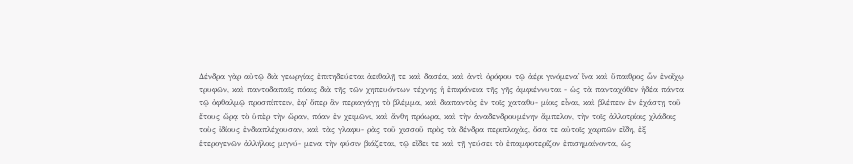Δένδρα γὰρ αὐτῷ διὰ γεωργίας ἐπιτηδεύεται ἀειθαλῇ τε καὶ δασέα, καὶ ἀντὶ ὀρόφου τῷ ἀέρι γινόμενα᾽ ἵνα καὶ ὕπαιθρος ὧν ἐνοἴχῳ τρυφῶν, καὶ παντοδαπαῖς πόαις διὰ τῆς τῶν χηπευόντων τέχνης ἡ ἐπιφάνεια τῆς γῆς ἀμφιέννυται - ὡς τὰ πανταχόθεν ἡδέα πάντα τῷ ὀφθαλμῷ προσπίπτειν, ἐφ᾽ ὅπερ ἂν περιαγάγῃ τὸ βλέμμα, καὶ διαπαντὸς ἐν τοῖς χαταθυ- μίοις εἶναι, καὶ βλέπειν ἐν ἑχάστῃ τοῦ ἕτους ὥρᾳ τὸ ὑπὲρ τὴν ὥραν, πόαν ἐν χειμῶνι, καὶ ἄνθη πρόωρα, καὶ τὴν ἀναδενδρουμένην ἄμπελον, τὴν τοῖς ἀλλοτρίοις χλάδοις τοὺς ἰδίους ἐνδιαπλέχουσαν, καὶ τὰς γλαφυ- ρὰς τοῦ χισσοῦ πρὸς τὰ δένδρα περιπλοχὰς, ὅσα τε αὐτοῖς χαρπῶν εἴδη, ἐξ ἑτερογενῶν ἀλλήλοις μιγνύ- μενα τὴν φύσιν βιάζεται, τῷ εἴδει τε καὶ τῇ γεύσει τὸ ἐπαμφοτερίζον ἐπισημαίνοντα, ὡς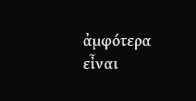ἀμφότερα εἶναι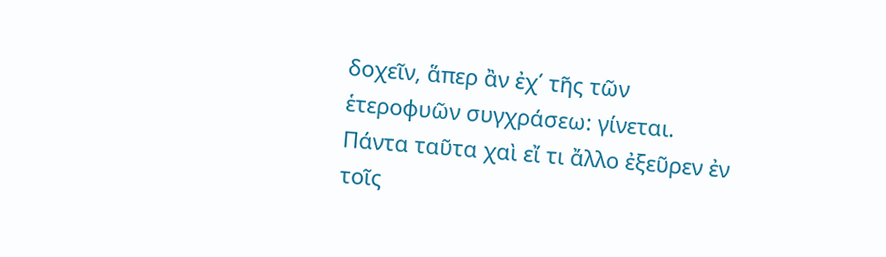δοχεῖν, ἅπερ ἂν ἐχ΄ τῆς τῶν ἑτεροφυῶν συγχράσεω: γίνεται. Πάντα ταῦτα χαὶ εἴ τι ἄλλο ἐξεῦρεν ἐν τοῖς